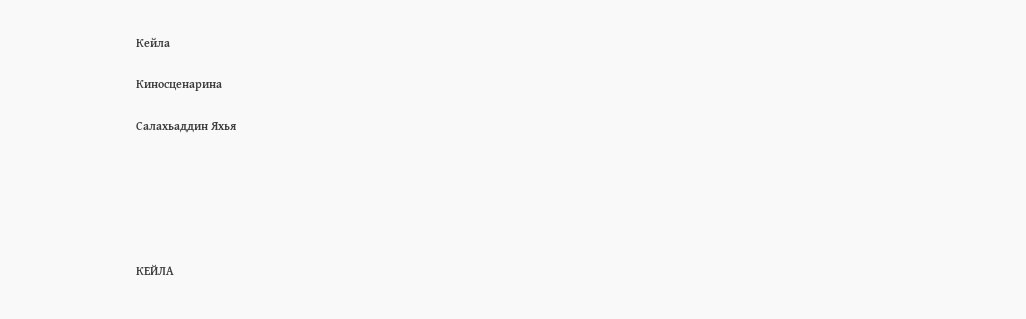Кейла

Киносценарина

Салахьаддин Яхья






КЕЙЛА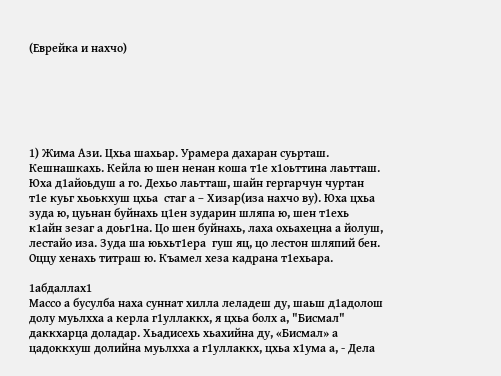(Еврейка и нахчо)






1) Жима Ази. Цхьа шахьар. Урамера дахаран суьрташ. Кешнашкахь. Кейла ю шен ненан коша т1е х1оьттина лаьтташ. Юха д1айоьдуш а го. Дехьо лаьтташ, шайн гергарчун чуртан т1е куьг хьоькхуш цхьа  стаг а – Хизар(иза нахчо ву). Юха цхьа зуда ю, цуьнан буйнахь ц1ен зударин шляпа ю, шен т1ехь к1айн зезаг а доьг1на. Цо шен буйнахь, лаха охьахецна а йолуш, лестайо иза. Зуда ша юьхьт1ера  гуш яц, цо лестон шляпий бен. Оццу хенахь титраш ю. Къамел хеза кадрана т1ехьара.

1абдаллах1
Массо а бусулба наха суннат хилла леладеш ду, шаьш д1адолош долу муьлхха а керла г1уллаккх, я цхьа болх а, "Бисмал" даккхарца доладар. Хьадисехь хьахийна ду, «Бисмал» а цадоккхуш долийна муьлхха а г1уллаккх, цхьа х1ума а, - Дела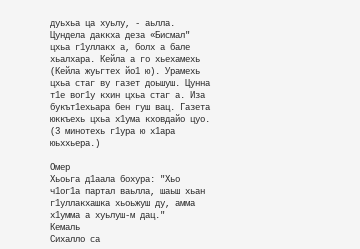дуьхьа ца хуьлу, - аьлла. Цундела даккха деза «Бисмал" цхьа г1уллакх а, болх а бале хьалхара. Кейла а го хьехамехь (Кейла жуьгтех йо1 ю). Урамехь цхьа стаг ву газет доьшуш. Цунна т1е вог1у кхин цхьа стаг а. Иза букът1ехьара бен гуш вац. Газета юккъехь цхьа х1ума кховдайо цуо. (3 минотехь г1ура ю х1ара юьххьера.)

Омер
Хьоьга д1аала бохура: "Хьо ч1ог1а партал ваьлла, шаьш хьан г1уллакхашка хьоьжуш ду, амма х1умма а хуьлуш-м дац."
Кемаль
Сихалло са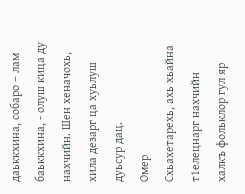даьккхина, собаро – лам баьккхина, - олуш кица ду нахчийн. Шен хеначохь, хила дезарг ца хуьлуш дуьсур дац.
Омер
Схьахетарехь, ахь хьайна т1елецнарг нахчийн халкъ фольклор гул яр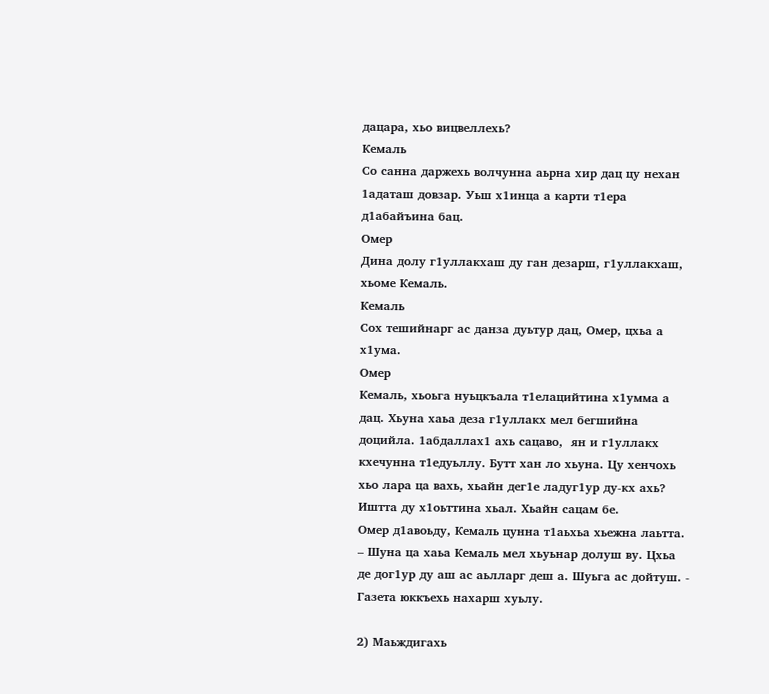дацара, хьо вицвеллехь?
Кемаль
Со санна даржехь волчунна аьрна хир дац цу нехан 1адаташ довзар. Уьш х1инца а карти т1ера д1абайъина бац.
Омер
Дина долу г1уллакхаш ду ган дезарш, г1уллакхаш, хьоме Кемаль.
Кемаль
Сох тешийнарг ас данза дуьтур дац, Омер, цхьа а х1ума.
Омер
Кемаль, хьоьга нуьцкъала т1елацийтина х1умма а дац. Хьуна хаьа деза г1уллакх мел бегшийна доцийла. 1абдаллах1 ахь сацаво,  ян и г1уллакх кхечунна т1едуьллу. Бутт хан ло хьуна. Цу хенчохь хьо лара ца вахь, хьайн дег1е ладуг1ур ду-кх ахь? Иштта ду х1оьттина хьал. Хьайн сацам бе.
Омер д1авоьду, Кемаль цунна т1аьхьа хьежна лаьтта. – Шуна ца хаьа Кемаль мел хьуьнар долуш ву. Цхьа де дог1ур ду аш ас аьлларг деш а. Шуьга ас дойтуш. - Газета юккъехь нахарш хуьлу.

2) Маьждигахь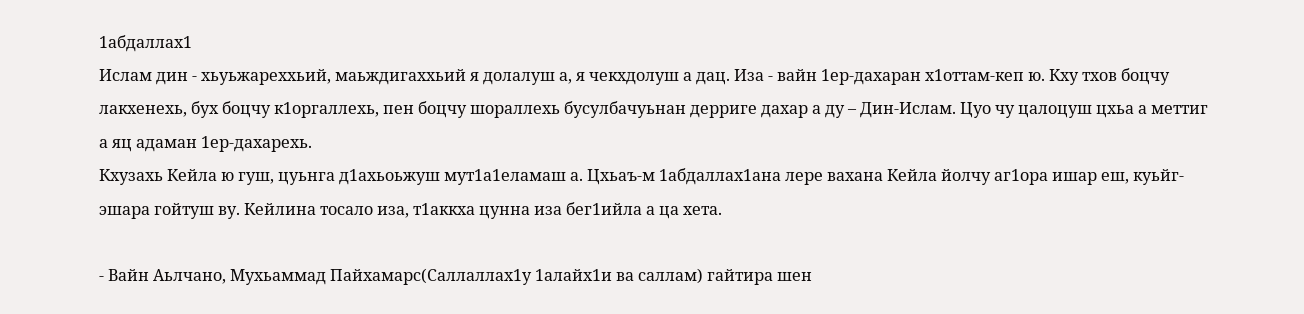1абдаллах1
Ислам дин - хьуьжареххьий, маьждигаххьий я долалуш а, я чекхдолуш а дац. Иза - вайн 1ер-дахаран х1оттам-кеп ю. Кху тхов боцчу лакхенехь, бух боцчу к1оргаллехь, пен боцчу шораллехь бусулбачуьнан дерриге дахар а ду – Дин-Ислам. Цуо чу цалоцуш цхьа а меттиг а яц адаман 1ер-дахарехь.
Кхузахь Кейла ю гуш, цуьнга д1ахьоьжуш мут1а1еламаш а. Цхьаъ-м 1абдаллах1ана лере вахана Кейла йолчу аг1ора ишар еш, куьйг-эшара гойтуш ву. Кейлина тосало иза, т1аккха цунна иза бег1ийла а ца хета.

- Вайн Аьлчано, Мухьаммад Пайхамарс(Саллаллах1у 1алайх1и ва саллам) гайтира шен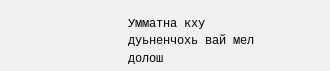Умматна кху дуьненчохь вай мел долош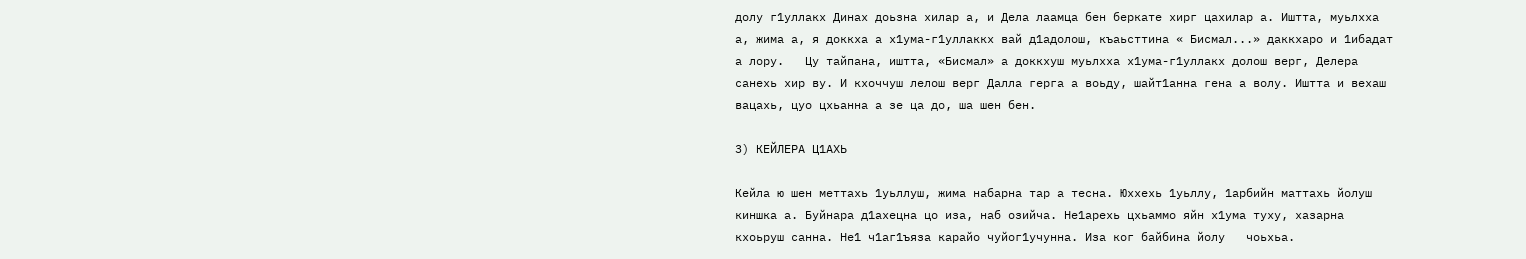долу г1уллакх Динах доьзна хилар а, и Дела лаамца бен беркате хирг цахилар а. Иштта, муьлхха а, жима а, я доккха а х1ума-г1уллаккх вай д1адолош, къаьсттина « Бисмал...» даккхаро и 1ибадат а лору.   Цу тайпана, иштта, «Бисмал» а доккхуш муьлхха х1ума-г1уллакх долош верг, Делера санехь хир ву. И кхоччуш лелош верг Далла герга а воьду, шайт1анна гена а волу. Иштта и вехаш вацахь, цуо цхьанна а зе ца до, ша шен бен.

3) КЕЙЛЕРА Ц1АХЬ

Кейла ю шен меттахь 1уьллуш, жима набарна тар а тесна. Юххехь 1уьллу, 1арбийн маттахь йолуш киншка а. Буйнара д1ахецна цо иза, наб озийча. Не1арехь цхьаммо яйн х1ума туху, хазарна кхоьруш санна. Не1 ч1аг1ъяза карайо чуйог1учунна. Иза ког байбина йолу   чоьхьа.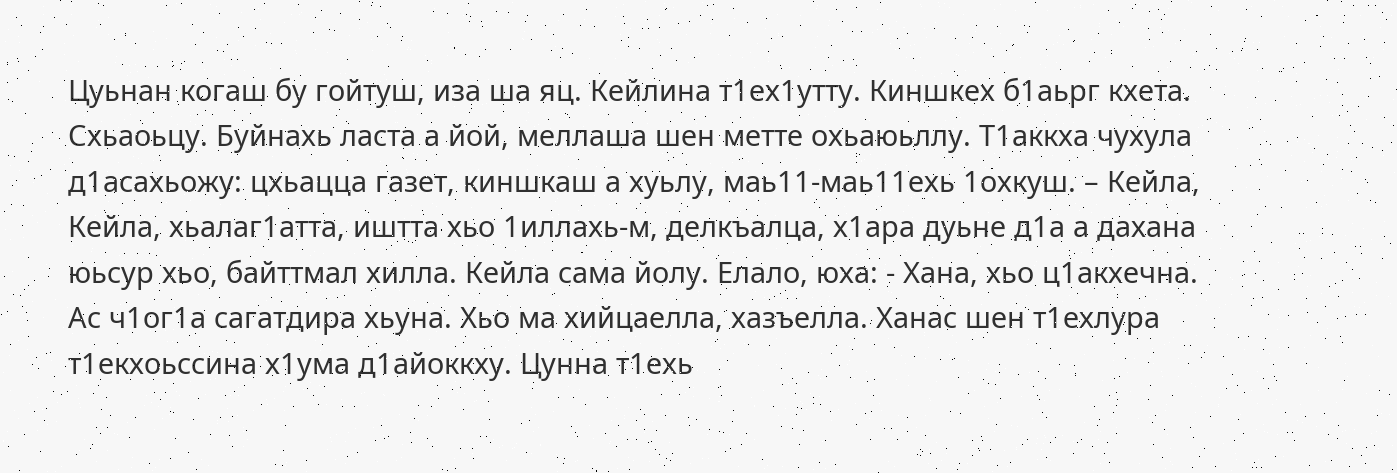Цуьнан когаш бу гойтуш, иза ша яц. Кейлина т1ех1утту. Киншкех б1аьрг кхета. Схьаоьцу. Буйнахь ласта а йой, меллаша шен метте охьаюьллу. Т1аккха чухула д1асахьожу: цхьацца газет, киншкаш а хуьлу, маь11-маь11ехь 1охкуш. – Кейла, Кейла, хьалаг1атта, иштта хьо 1иллахь-м, делкъалца, х1ара дуьне д1а а дахана юьсур хьо, байттмал хилла. Кейла сама йолу. Елало, юха: - Хана, хьо ц1акхечна. Ас ч1ог1а сагатдира хьуна. Хьо ма хийцаелла, хазъелла. Ханас шен т1ехлура т1екхоьссина х1ума д1айоккху. Цунна т1ехь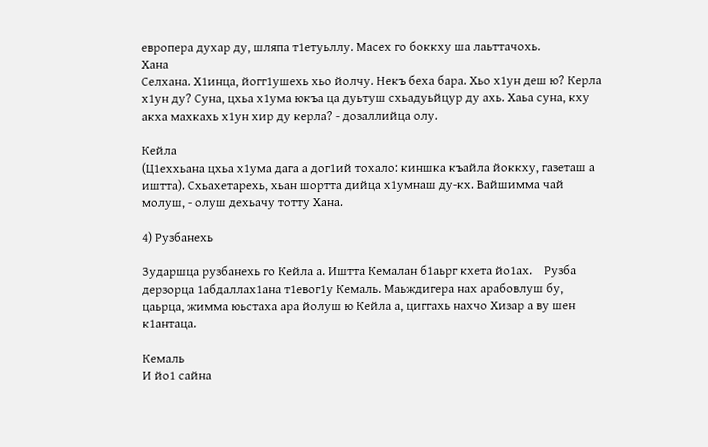европера духар ду, шляпа т1етуьллу. Масех го боккху ша лаьттачохь.
Хана
Селхана. Х1инца, йогг1ушехь хьо йолчу. Некъ беха бара. Хьо х1ун деш ю? Керла х1ун ду? Суна, цхьа х1ума юкъа ца дуьтуш схьадуьйцур ду ахь. Хаьа суна, кху акха махкахь х1ун хир ду керла? - дозаллийца олу.

Кейла
(Ц1еххьана цхьа х1ума дага а дог1ий тохало: киншка къайла йоккху, газеташ а иштта). Схьахетарехь, хьан шортта дийца х1умнаш ду-кх. Вайшимма чай молуш, - олуш дехьачу тотту Хана.

4) Рузбанехь

Зударшца рузбанехь го Кейла а. Иштта Кемалан б1аьрг кхета йо1ах.    Рузба дерзорца 1абдаллах1ана т1евог1у Кемаль. Маьждигера нах арабовлуш бу, цаьрца, жимма юьстаха ара йолуш ю Кейла а, циггахь нахчо Хизар а ву шен к1антаца.

Кемаль
И йо1 сайна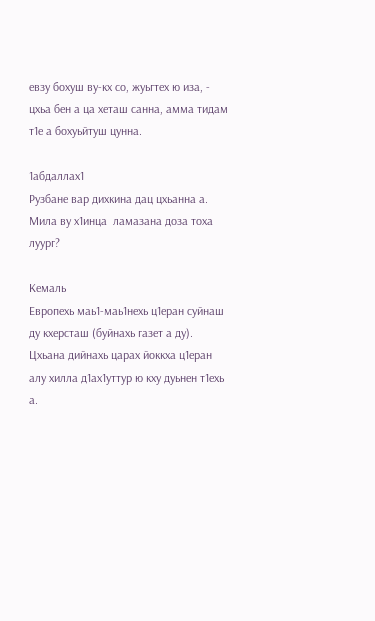евзу бохуш ву-кх со, жуьгтех ю иза, - цхьа бен а ца хеташ санна, амма тидам т1е а бохуьйтуш цунна.

1абдаллах1
Рузбане вар дихкина дац цхьанна а. Мила ву х1инца  ламазана доза тоха луург?

Кемаль
Европехь маь1-маь1нехь ц1еран суйнаш ду кхерсташ (буйнахь газет а ду). Цхьана дийнахь царах йоккха ц1еран алу хилла д1ах1уттур ю кху дуьнен т1ехь а.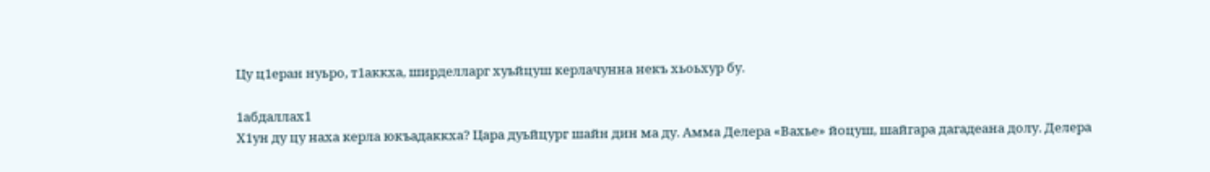Цу ц1еран нуьро, т1аккха, ширделларг хуьйцуш керлачунна некъ хьоьхур бу.

1абдаллах1
Х1ун ду цу наха керла юкъадаккха? Цара дуьйцург шайн дин ма ду. Амма Делера «Вахье» йоцуш, шайгара дагадеана долу. Делера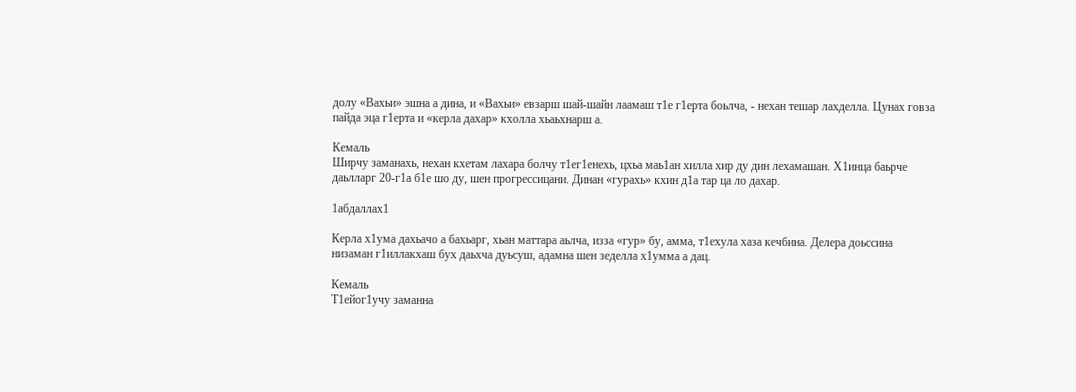долу «Вахьи» эшна а дина, и «Вахьи» евзарш шай-шайн лаамаш т1е г1ерта боьлча, - нехан тешар лахделла. Цунах говза пайда эца г1ерта и «керла дахар» кхолла хьаьхнарш а.

Кемаль
Ширчу заманахь, нехан кхетам лахара болчу т1ег1енехь, цхьа маь1ан хилла хир ду дин лехамашан. Х1инца баьрче даьлларг 20-г1а б1е шо ду, шен прогрессицани. Динан «гурахь» кхин д1а тар ца ло дахар.

1абдаллах1

Керла х1ума дахьачо а бахьарг, хьан маттара аьлча, изза «гур» бу, амма, т1ехула хаза кечбина. Делера доьссина низаман г1иллакхаш бух даьхча дуьсуш, адамна шен зеделла х1умма а дац.

Кемаль
Т1ейог1учу заманна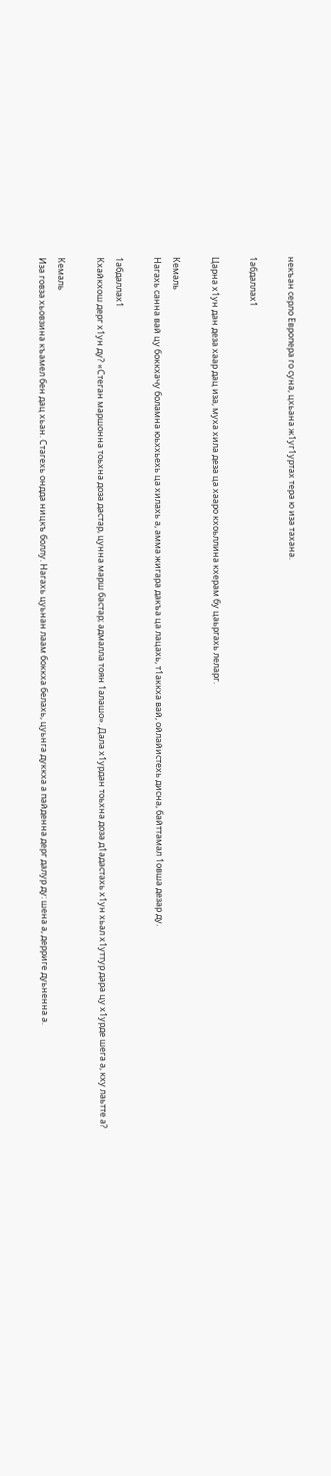некъан серло Европера го суна, цхьана ж1уг1уртах тера ю иза тахана.

1абдаллах1

Царна х1ун дан деза хаар дац иза, муха хила деза ца хааро кхоьллина кхерам бу цаьргахь леларг.

Кемаль
Нагахь санна вай цу боккхачу боламна юьххьехь ца хилахь а, амма жигара дакъа ца лацахь, т1аккха вай, ойлайистехь дисна, байттамал 1овша дезар ду.

1абдаллах1
Кхайкхош дерг х1ун ду? «Стеган маршонна тоьхна доза дастар, цунна марш бастар; адмалла тоян 1алашо». Дала х1урдан тоьхна доза д1адастахь х1ун хьал х1уттур дара цу х1урде шега а, кху лаьтте а?

Кемаль
Иза говза хьовзина къамел бен дац хьан. Стагехь ондда ницкъ боллу. Нагахь цуьнан лаам боккха белахь, цуьнга дуккха а пайденна дерг далур ду: шена а, дерриге дуьненна а.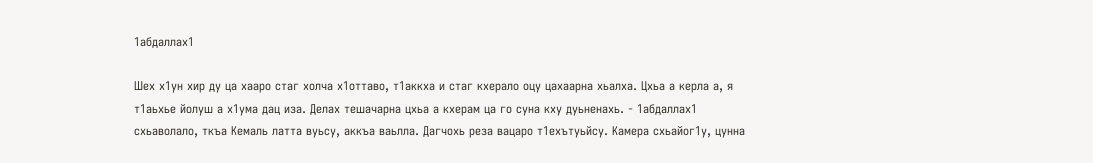1абдаллах1

Шех х1ун хир ду ца хааро стаг холча х1оттаво, т1аккха и стаг кхерало оцу цахаарна хьалха. Цхьа а керла а, я т1аьхье йолуш а х1ума дац иза. Делах тешачарна цхьа а кхерам ца го суна кху дуьненахь. - 1абдаллах1 схьаволало, ткъа Кемаль латта вуьсу, аккъа ваьлла. Дагчохь реза вацаро т1ехътуьйсу. Камера схьайог1у, цунна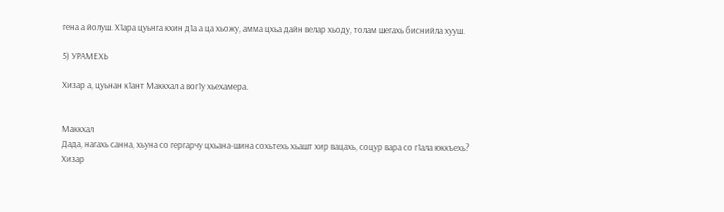гена а йолуш. Х1ара цуьнга кхин д1а а ца хьожу, амма цхьа дайн велар хьоду, толам шегахь биснийла хууш.

5) УРАМЕХЬ

Хизар а, цуьнан к1ант Маккхал а вог1у хьехамера.


Маккхал
Дада, нагахь санна, хьуна со гергарчу цхьана-шина сохьтехь хьашт хир вацахь, соцур вара со г1ала юккъехь?
Хизар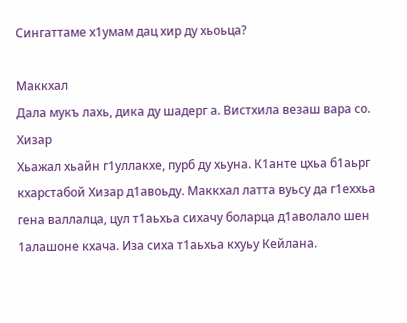Сингаттаме х1умам дац хир ду хьоьца?

Маккхал
Дала мукъ лахь, дика ду шадерг а. Вистхила везаш вара со.
Хизар
Хьажал хьайн г1уллакхе, пурб ду хьуна. К1анте цхьа б1аьрг кхарстабой Хизар д1авоьду. Маккхал латта вуьсу да г1еххьа гена валлалца, цул т1аьхьа сихачу боларца д1аволало шен 1алашоне кхача. Иза сиха т1аьхьа кхуьу Кейлана.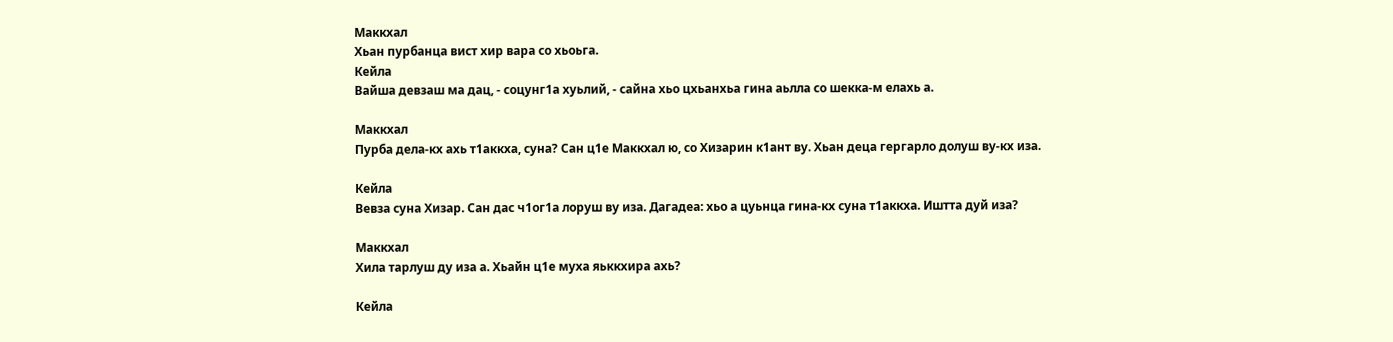Маккхал
Хьан пурбанца вист хир вара со хьоьга.
Кейла
Вайша девзаш ма дац, - соцунг1а хуьлий, - сайна хьо цхьанхьа гина аьлла со шекка-м елахь а.

Маккхал
Пурба дела-кх ахь т1аккха, суна? Сан ц1е Маккхал ю, со Хизарин к1ант ву. Хьан деца гергарло долуш ву-кх иза.

Кейла
Вевза суна Хизар. Сан дас ч1ог1а лоруш ву иза. Дагадеа: хьо а цуьнца гина-кх суна т1аккха. Иштта дуй иза?

Маккхал
Хила тарлуш ду иза а. Хьайн ц1е муха яьккхира ахь?

Кейла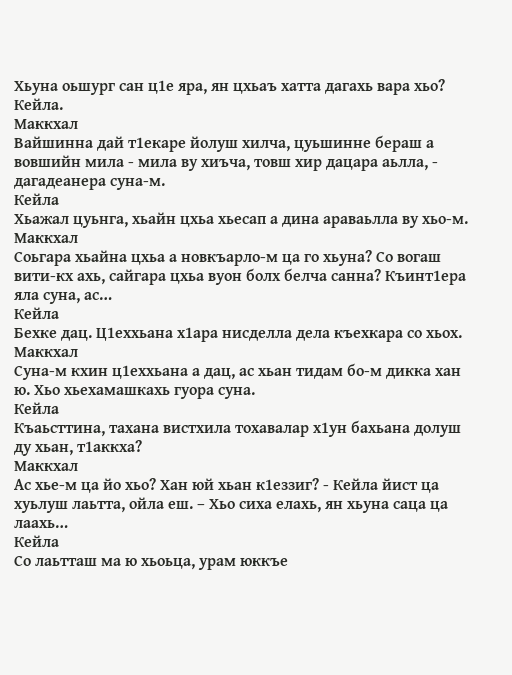Хьуна оьшург сан ц1е яра, ян цхьаъ хатта дагахь вара хьо? Кейла.
Маккхал
Вайшинна дай т1екаре йолуш хилча, цуьшинне бераш а вовшийн мила - мила ву хиъча, товш хир дацара аьлла, - дагадеанера суна-м.
Кейла
Хьажал цуьнга, хьайн цхьа хьесап а дина араваьлла ву хьо-м.
Маккхал
Соьгара хьайна цхьа а новкъарло-м ца го хьуна? Со вогаш вити-кх ахь, сайгара цхьа вуон болх белча санна? Къинт1ера яла суна, ас…
Кейла
Бехке дац. Ц1еххьана х1ара нисделла дела къехкара со хьох.
Маккхал
Суна-м кхин ц1еххьана а дац, ас хьан тидам бо-м дикка хан ю. Хьо хьехамашкахь гуора суна.
Кейла
Къаьсттина, тахана вистхила тохавалар х1ун бахьана долуш ду хьан, т1аккха?
Маккхал
Ас хье-м ца йо хьо? Хан юй хьан к1еззиг? - Кейла йист ца хуьлуш лаьтта, ойла еш. – Хьо сиха елахь, ян хьуна саца ца лаахь…
Кейла
Со лаьтташ ма ю хьоьца, урам юккъе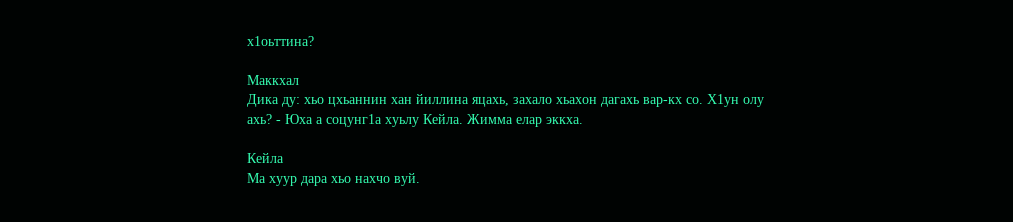х1оьттина?

Маккхал
Дика ду: хьо цхьаннин хан йиллина яцахь, захало хьахон дагахь вар-кх со. Х1ун олу ахь? - Юха а соцунг1а хуьлу Кейла. Жимма елар эккха.

Кейла
Ма хуур дара хьо нахчо вуй.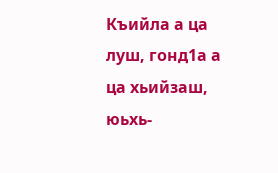Къийла а ца луш, гонд1а а ца хьийзаш, юьхь-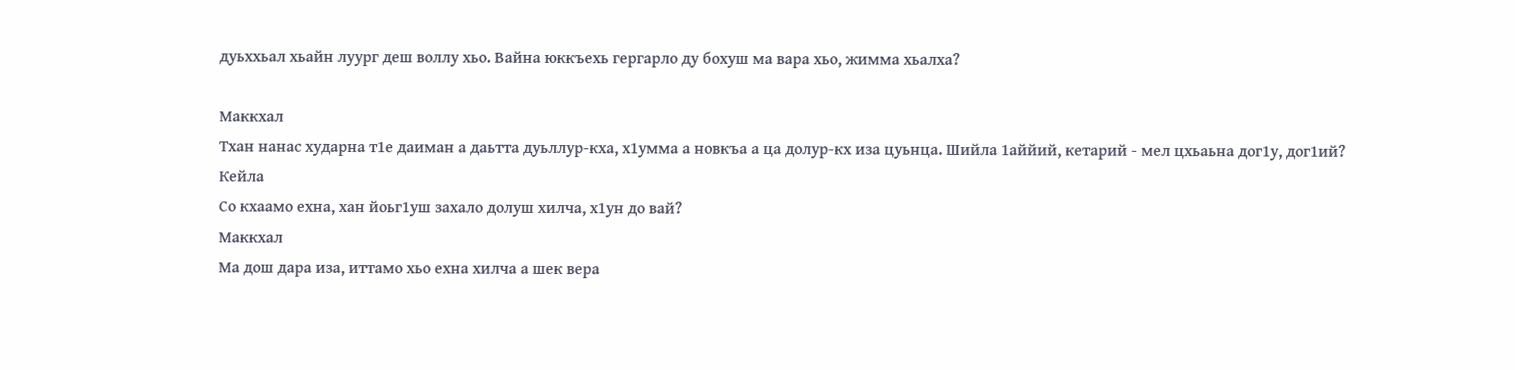дуьххьал хьайн луург деш воллу хьо. Вайна юккъехь гергарло ду бохуш ма вара хьо, жимма хьалха?

Маккхал
Тхан нанас хударна т1е даиман а даьтта дуьллур-кха, х1умма а новкъа а ца долур-кх иза цуьнца. Шийла 1аййий, кетарий - мел цхьаьна дог1у, дог1ий?
Кейла
Со кхаамо ехна, хан йоьг1уш захало долуш хилча, х1ун до вай?
Маккхал
Ма дош дара иза, иттамо хьо ехна хилча а шек вера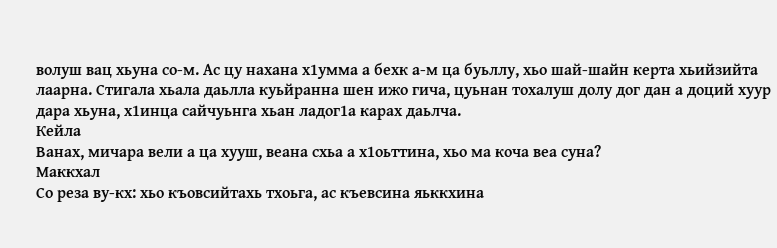волуш вац хьуна со-м. Ас цу нахана х1умма а бехк а-м ца буьллу, хьо шай-шайн керта хьийзийта лаарна. Стигала хьала даьлла куьйранна шен ижо гича, цуьнан тохалуш долу дог дан а доций хуур дара хьуна, х1инца сайчуьнга хьан ладог1а карах даьлча.
Кейла
Ванах, мичара вели а ца хууш, веана схьа а х1оьттина, хьо ма коча веа суна?
Маккхал
Со реза ву-кх: хьо къовсийтахь тхоьга, ас къевсина яьккхина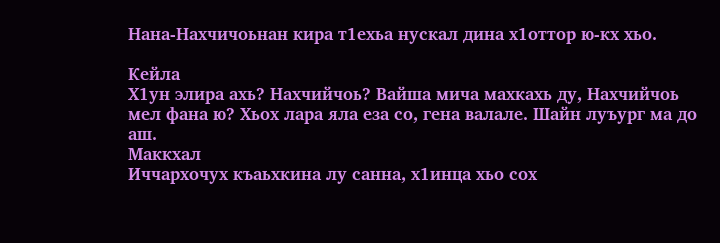Нана-Нахчичоьнан кира т1ехьа нускал дина х1оттор ю-кх хьо.

Кейла
Х1ун элира ахь? Нахчийчоь? Вайша мича махкахь ду, Нахчийчоь мел фана ю? Хьох лара яла еза со, гена валале. Шайн луъург ма до аш.
Маккхал
Иччархочух къаьхкина лу санна, х1инца хьо сох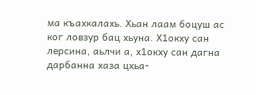ма къахкалахь. Хьан лаам боцуш ас ког ловзур бац хьуна. Х1окху сан лерсина, аьлчи а, х1окху сан дагна дарбанна хаза цхьа-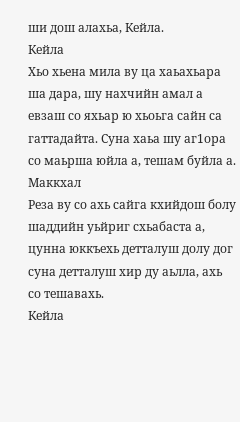ши дош алахьа, Кейла.
Кейла
Хьо хьена мила ву ца хаьахьара ша дара, шу нахчийн амал а евзаш со яхьар ю хьоьга сайн са гаттадайта. Суна хаьа шу аг1ора со маьрша юйла а, тешам буйла а.
Маккхал
Реза ву со ахь сайга кхийдош болу шаддийн уьйриг схьабаста а, цунна юккъехь детталуш долу дог суна детталуш хир ду аьлла, ахь со тешавахь.
Кейла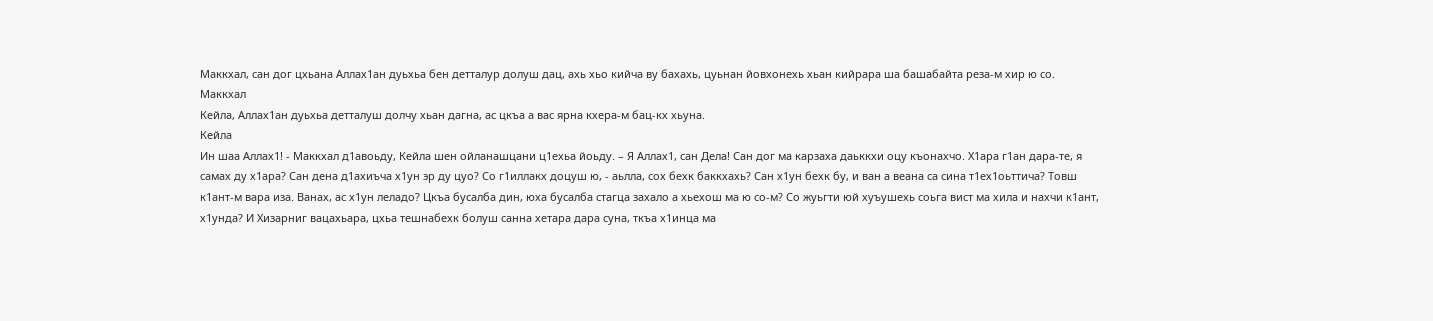Маккхал, сан дог цхьана Аллах1ан дуьхьа бен детталур долуш дац, ахь хьо кийча ву бахахь, цуьнан йовхонехь хьан кийрара ша башабайта реза-м хир ю со.
Маккхал
Кейла, Аллах1ан дуьхьа детталуш долчу хьан дагна, ас цкъа а вас ярна кхера-м бац-кх хьуна.
Кейла
Ин шаа Аллах1! - Маккхал д1авоьду, Кейла шен ойланашцани ц1ехьа йоьду. – Я Аллах1, сан Дела! Сан дог ма карзаха даьккхи оцу къонахчо. Х1ара г1ан дара-те, я самах ду х1ара? Сан дена д1ахиъча х1ун эр ду цуо? Со г1иллакх доцуш ю, - аьлла, сох бехк баккхахь? Сан х1ун бехк бу, и ван а веана са сина т1ех1оьттича? Товш к1ант-м вара иза. Ванах, ас х1ун леладо? Цкъа бусалба дин, юха бусалба стагца захало а хьехош ма ю со-м? Со жуьгти юй хуъушехь соьга вист ма хила и нахчи к1ант, х1унда? И Хизарниг вацахьара, цхьа тешнабехк болуш санна хетара дара суна, ткъа х1инца ма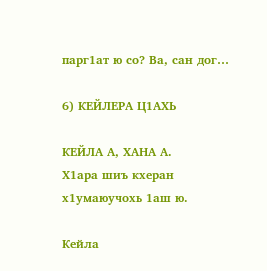парг1ат ю со? Ва, сан дог…

6) КЕЙЛЕРА Ц1АХЬ

КЕЙЛА А, ХАНА А.
Х1ара шиъ кхеран х1умаюучохь 1аш ю.

Кейла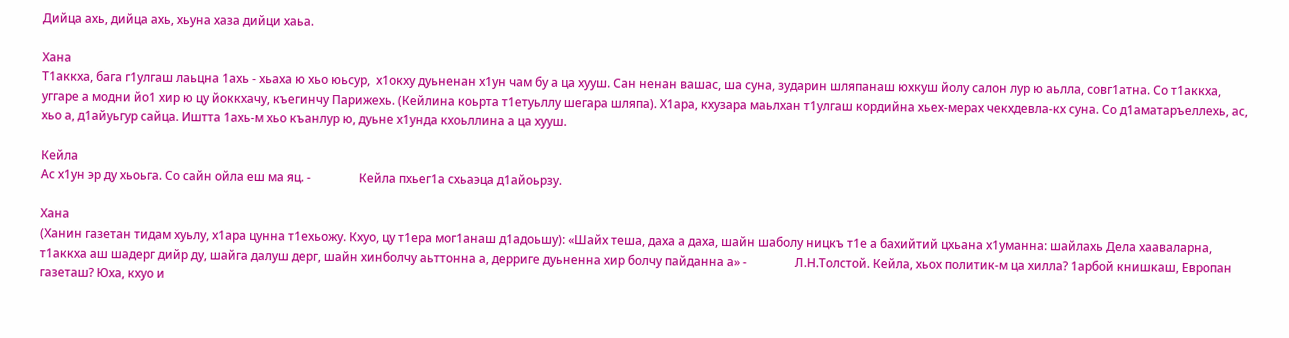Дийца ахь, дийца ахь, хьуна хаза дийци хаьа.

Хана
Т1аккха, бага г1улгаш лаьцна 1ахь - хьаха ю хьо юьсур,  х1окху дуьненан х1ун чам бу а ца хууш. Сан ненан вашас, ша суна, зударин шляпанаш юхкуш йолу салон лур ю аьлла, совг1атна. Со т1аккха, уггаре а модни йо1 хир ю цу йоккхачу, къегинчу Парижехь. (Кейлина коьрта т1етуьллу шегара шляпа). Х1ара, кхузара маьлхан т1улгаш кордийна хьех-мерах чекхдевла-кх суна. Со д1аматаръеллехь, ас, хьо а, д1айуьгур сайца. Иштта 1ахь-м хьо къанлур ю, дуьне х1унда кхоьллина а ца хууш.

Кейла
Ас х1ун эр ду хьоьга. Со сайн ойла еш ма яц. -                Кейла пхьег1а схьаэца д1айоьрзу.

Хана
(Ханин газетан тидам хуьлу, х1ара цунна т1ехьожу. Кхуо, цу т1ера мог1анаш д1адоьшу): «Шайх теша, даха а даха, шайн шаболу ницкъ т1е а бахийтий цхьана х1уманна: шайлахь Дела хааваларна, т1аккха аш шадерг дийр ду, шайга далуш дерг, шайн хинболчу аьттонна а, дерриге дуьненна хир болчу пайданна а» -                Л.Н.Толстой. Кейла, хьох политик-м ца хилла? 1арбой книшкаш, Европан газеташ? Юха, кхуо и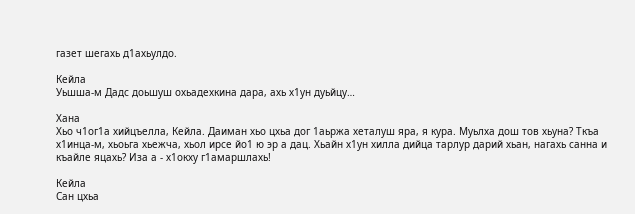газет шегахь д1ахьулдо.

Кейла
Уьшша-м Дадс доьшуш охьадехкина дара, ахь х1ун дуьйцу…

Хана
Хьо ч1ог1а хийцъелла, Кейла. Даиман хьо цхьа дог 1аьржа хеталуш яра, я кура. Муьлха дош тов хьуна? Ткъа х1инца-м, хьоьга хьежча, хьол ирсе йо1 ю эр а дац. Хьайн х1ун хилла дийца тарлур дарий хьан, нагахь санна и къайле яцахь? Иза а - х1окху г1амаршлахь!

Кейла
Сан цхьа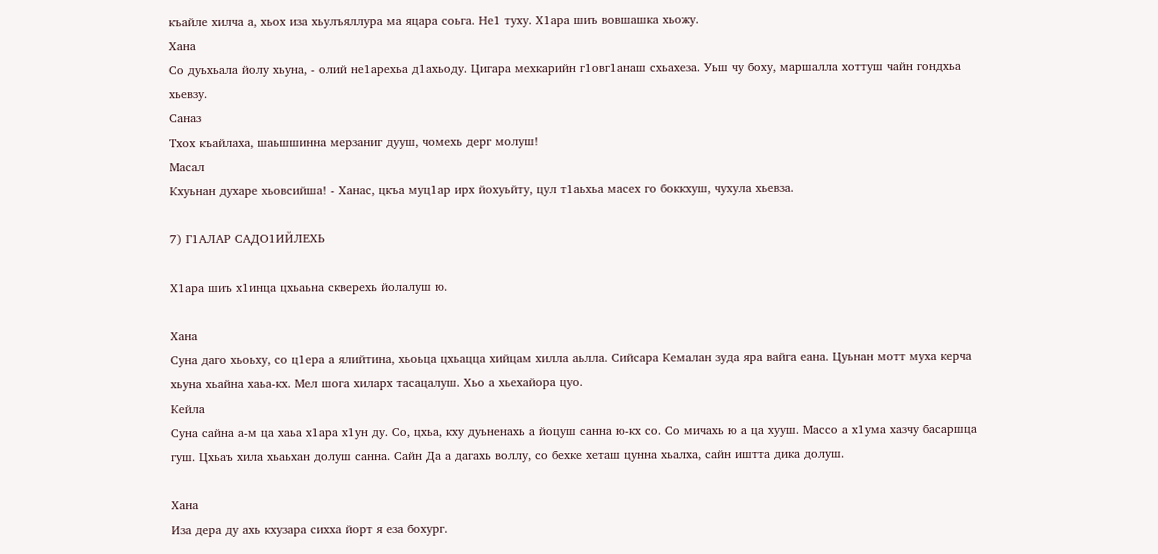къайле хилча а, хьох иза хьулъяллура ма яцара соьга. Не1 туху. Х1ара шиъ вовшашка хьожу.
Хана
Со дуьхьала йолу хьуна, - олий не1арехьа д1ахьоду. Цигара мехкарийн г1овг1анаш схьахеза. Уьш чу боху, маршалла хоттуш чайн гондхьа хьевзу.
Саназ
Тхох къайлаха, шаьшшинна мерзаниг дууш, чомехь дерг молуш!
Масал
Кхуьнан духаре хьовсийша! - Ханас, цкъа муц1ар ирх йохуьйту, цул т1аьхьа масех го боккхуш, чухула хьевза.

7) Г1АЛАР САДО1ИЙЛЕХЬ

Х1ара шиъ х1инца цхьаьна скверехь йолалуш ю.

Хана
Суна даго хьоьху, со ц1ера а ялийтина, хьоьца цхьацца хийцам хилла аьлла. Сийсара Кемалан зуда яра вайга еана. Цуьнан мотт муха керча хьуна хьайна хаьа-кх. Мел шога хиларх тасацалуш. Хьо а хьехайора цуо.
Кейла
Суна сайна а-м ца хаьа х1ара х1ун ду. Со, цхьа, кху дуьненахь а йоцуш санна ю-кх со. Со мичахь ю а ца хууш. Массо а х1ума хазчу басаршца гуш. Цхьаъ хила хьаьхан долуш санна. Сайн Да а дагахь воллу, со бехке хеташ цунна хьалха, сайн иштта дика долуш.

Хана
Иза дера ду ахь кхузара сихха йорт я еза бохург.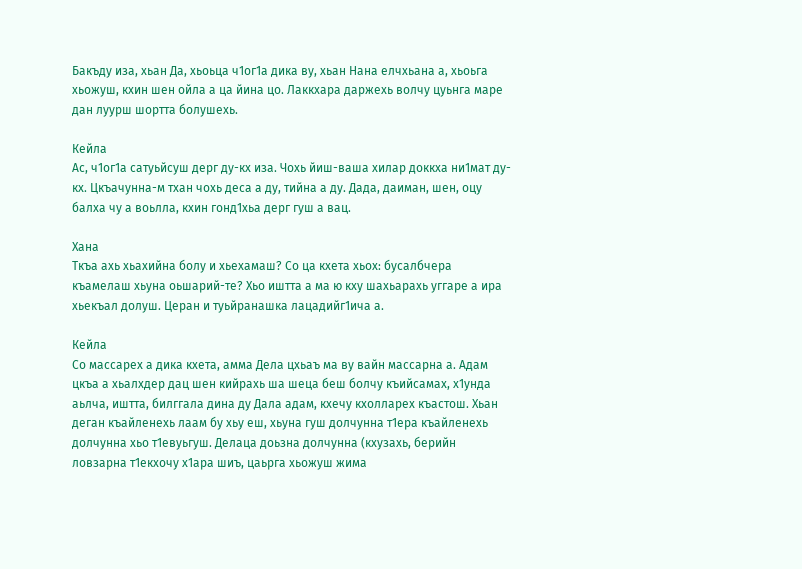Бакъду иза, хьан Да, хьоьца ч1ог1а дика ву, хьан Нана елчхьана а, хьоьга хьожуш, кхин шен ойла а ца йина цо. Лаккхара даржехь волчу цуьнга маре дан луурш шортта болушехь.

Кейла
Ас, ч1ог1а сатуьйсуш дерг ду-кх иза. Чохь йиш-ваша хилар доккха ни1мат ду-кх. Цкъачунна-м тхан чохь деса а ду, тийна а ду. Дада, даиман, шен, оцу балха чу а воьлла, кхин гонд1хьа дерг гуш а вац.

Хана
Ткъа ахь хьахийна болу и хьехамаш? Со ца кхета хьох: бусалбчера къамелаш хьуна оьшарий-те? Хьо иштта а ма ю кху шахьарахь уггаре а ира хьекъал долуш. Церан и туьйранашка лацадийг1ича а.

Кейла
Со массарех а дика кхета, амма Дела цхьаъ ма ву вайн массарна а. Адам цкъа а хьалхдер дац шен кийрахь ша шеца беш болчу къийсамах, х1унда аьлча, иштта, билггала дина ду Дала адам, кхечу кхолларех къастош. Хьан деган къайленехь лаам бу хьу еш, хьуна гуш долчунна т1ера къайленехь долчунна хьо т1евуьгуш. Делаца доьзна долчунна (кхузахь, берийн ловзарна т1екхочу х1ара шиъ, цаьрга хьожуш жима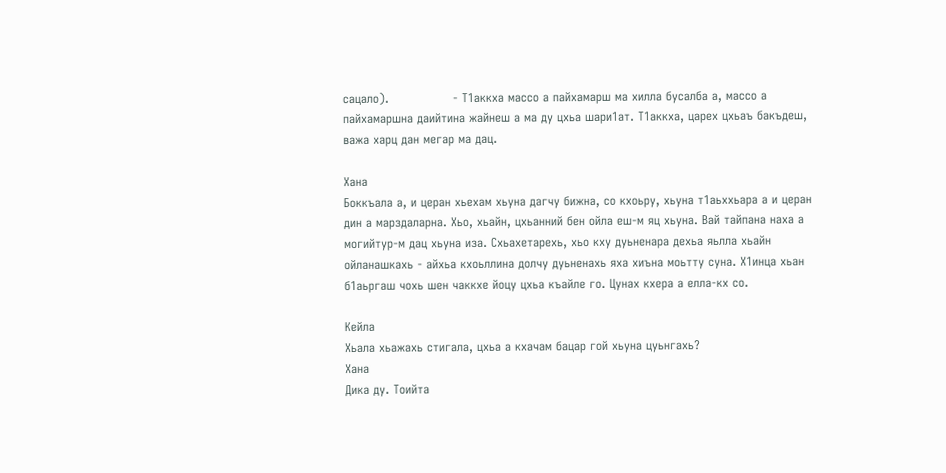сацало).                - Т1аккха массо а пайхамарш ма хилла бусалба а, массо а пайхамаршна даийтина жайнеш а ма ду цхьа шари1ат. Т1аккха, царех цхьаъ бакъдеш, важа харц дан мегар ма дац.

Хана
Боккъала а, и церан хьехам хьуна дагчу бижна, со кхоьру, хьуна т1аьххьара а и церан дин а марздаларна. Хьо, хьайн, цхьанний бен ойла еш-м яц хьуна. Вай тайпана наха а могийтур-м дац хьуна иза. Схьахетарехь, хьо кху дуьненара дехьа яьлла хьайн ойланашкахь - айхьа кхоьллина долчу дуьненахь яха хиъна моьтту суна. Х1инца хьан б1аьргаш чохь шен чаккхе йоцу цхьа къайле го. Цунах кхера а елла-кх со.

Кейла
Хьала хьажахь стигала, цхьа а кхачам бацар гой хьуна цуьнгахь?
Хана
Дика ду. Тоийта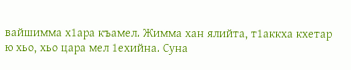вайшимма х1ара къамел. Жимма хан ялийта, т1аккха кхетар ю хьо, хьо цара мел 1ехийна. Суна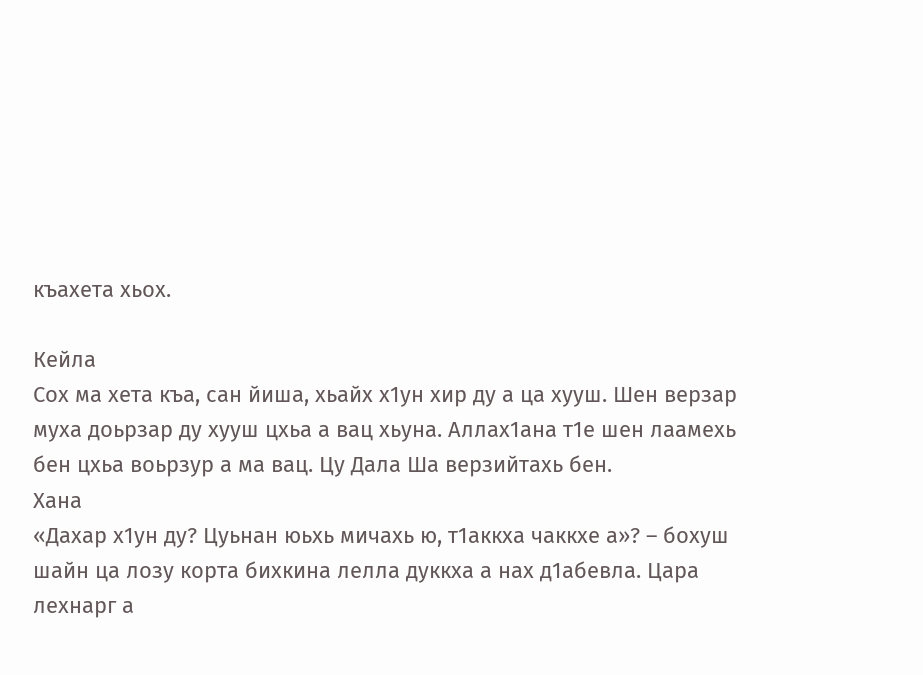къахета хьох.

Кейла
Сох ма хета къа, сан йиша, хьайх х1ун хир ду а ца хууш. Шен верзар муха доьрзар ду хууш цхьа а вац хьуна. Аллах1ана т1е шен лаамехь бен цхьа воьрзур а ма вац. Цу Дала Ша верзийтахь бен.
Хана
«Дахар х1ун ду? Цуьнан юьхь мичахь ю, т1аккха чаккхе а»? – бохуш шайн ца лозу корта бихкина лелла дуккха а нах д1абевла. Цара лехнарг а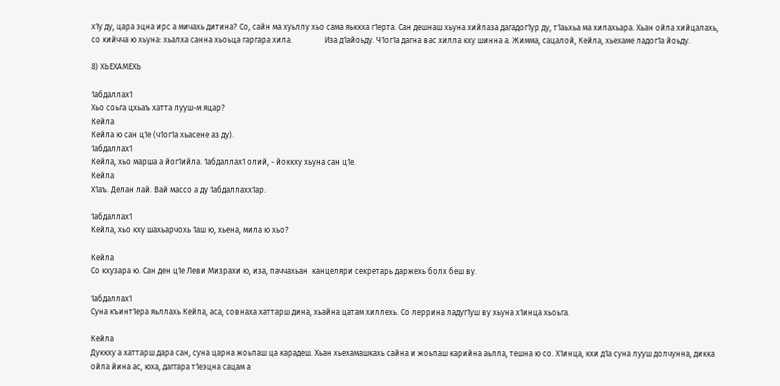х1у ду, цара эцна ирс а мичахь дитина? Со, сайн ма хуьллу хьо сама яьккха г1ерта. Сан дешнаш хьуна хийлаза дагадог1ур ду, т1аьхьа ма хилахьара. Хьан ойла хийцалахь, со кийчча ю хьуна: хьалха санна хьоьца гаргара хила.                Иза д1айоьду. Ч1ог1а дагна вас хилла кху шинна а. Жимма, сацалой, Кейла, хьехаме ладог1а йоьду.

8) ХЬЕХАМЕХЬ

1абдаллах1
Хьо соьга цхьаъ хатта лууш-м яцар?
Кейла
Кейла ю сан ц1е (ч1ог1а хьасене аз ду).
1абдаллах1
Кейла, хьо марша а йог1ийла. 1абдаллах1 олий, - йоккху хьуна сан ц1е.
Кейла
Х1аъ. Делан лай. Вай массо а ду 1абдаллахх1ар.

1абдаллах1
Кейла, хьо кху шахьарчохь 1аш ю, хьена, мила ю хьо?

Кейла
Со кхузара ю. Сан ден ц1е Леви Мизрахи ю, иза, паччахьан  канцеляри секретарь даржехь болх беш ву.

1абдаллах1
Суна къинт1ера яьллахь Кейла, аса, совнаха хаттарш дина, хьайна цатам хиллехь. Со леррина ладуг1уш ву хьуна х1инца хьоьга.

Кейла
Дуккху а хаттарш дара сан, суна царна жоьпаш ца карадеш. Хьан хьехамашкахь сайна и жоьпаш карийна аьлла, тешна ю со. Х1инца, кхи д1а суна лууш долчунна, дикка ойла йина ас, юха, даггара т1еэцна сацам а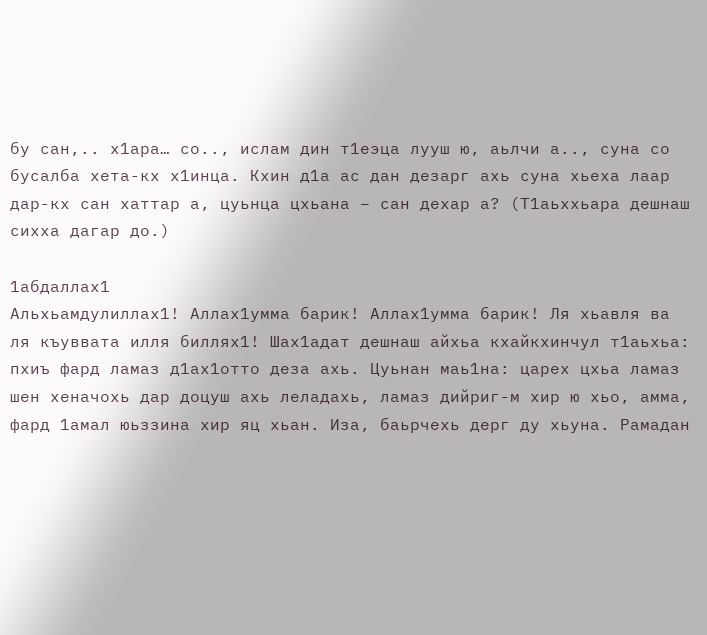бу сан,.. х1ара… со.., ислам дин т1еэца лууш ю, аьлчи а.., суна со бусалба хета-кх х1инца. Кхин д1а ас дан дезарг ахь суна хьеха лаар дар-кх сан хаттар а, цуьнца цхьана – сан дехар а? (Т1аьххьара дешнаш сихха дагар до.)

1абдаллах1
Альхьамдулиллах1! Аллах1умма барик! Аллах1умма барик! Ля хьавля ва ля къуввата илля биллях1! Шах1адат дешнаш айхьа кхайкхинчул т1аьхьа: пхиъ фард ламаз д1ах1отто деза ахь. Цуьнан маь1на: царех цхьа ламаз шен хеначохь дар доцуш ахь леладахь, ламаз дийриг-м хир ю хьо, амма, фард 1амал юьззина хир яц хьан. Иза, баьрчехь дерг ду хьуна. Рамадан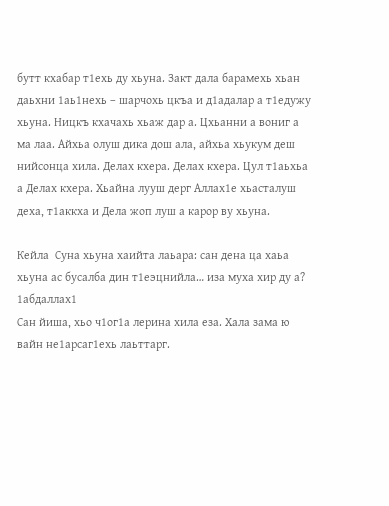бутт кхабар т1ехь ду хьуна. Закт дала барамехь хьан даьхни 1аь1нехь – шарчохь цкъа и д1адалар а т1едужу хьуна. Ницкъ кхачахь хьаж дар а. Цхьанни а вониг а ма лаа. Айхьа олуш дика дош ала, айхьа хьукум деш нийсонца хила. Делах кхера. Делах кхера. Цул т1аьхьа а Делах кхера. Хьайна лууш дерг Аллах1е хьасталуш деха, т1аккха и Дела жоп луш а карор ву хьуна.

Кейла  Суна хьуна хаийта лаьара: сан дена ца хаьа хьуна ас бусалба дин т1еэцнийла… иза муха хир ду а?
1абдаллах1
Сан йиша, хьо ч1ог1а лерина хила еза. Хала зама ю вайн не1арсаг1ехь лаьттарг.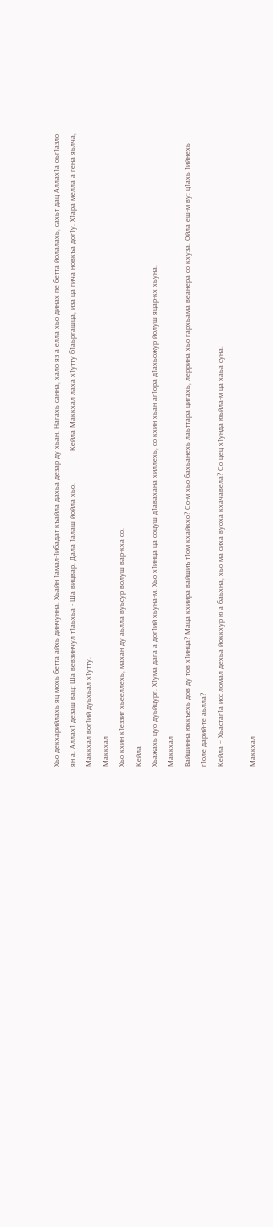Хьо декхарийлахь яц мохь бетта айхь динчунна. Хьайн 1амал-1ибадат къайла дахьа дезар ду хьан. Нагахь санна, хало яз а елла хьо динах пе бетта йолалахь, сахьт дац Аллах1а оьг1азло ян а. Аллах1 дезаш вац: Ша вевзинчул т1аьхьа - Ша вицвар. Дала 1алаш йойла хьо.                Кейла Маккхал лаха х1утту б1аьргашца, иза ца гича новкъа дог1у. Х1ара мелла а гена яьлча, Маккхал вог1ий дуьхьал х1утту.
Маккхал
Хьо кхин к1еззиг хьееллехь, махан ду аьлла вуьсур волуш вар-кха со.
Кейла
Хьажахь цуо дуьйцург. Х1ума дага а дог1ий хьуна-м. Хьо х1инца ца соцуш д1авахана хиллехь, со кхин хьан аг1ора д1ахьожур йолуш яцар-кх хьуна.
Маккхал
Вайшинна юккъехь дов ду тов х1инца? Маца кхиира вайшиъ т1ом кхайкхо? Со-м хьо бахьанехь лаьттара цигахь, леррина хьо гархьама веанера со кхуза. Ойла еш-м ву: ц1ахь 1ийнехь г1оле дарий-те аьлла?
Кейла – Хьастаг1а исс ломал дехьа йоккхур ю а баьхна, хьо ма сиха вуоха кхачавела? Со цец х1унда юьйла-м ца хаьа суна.

Маккхал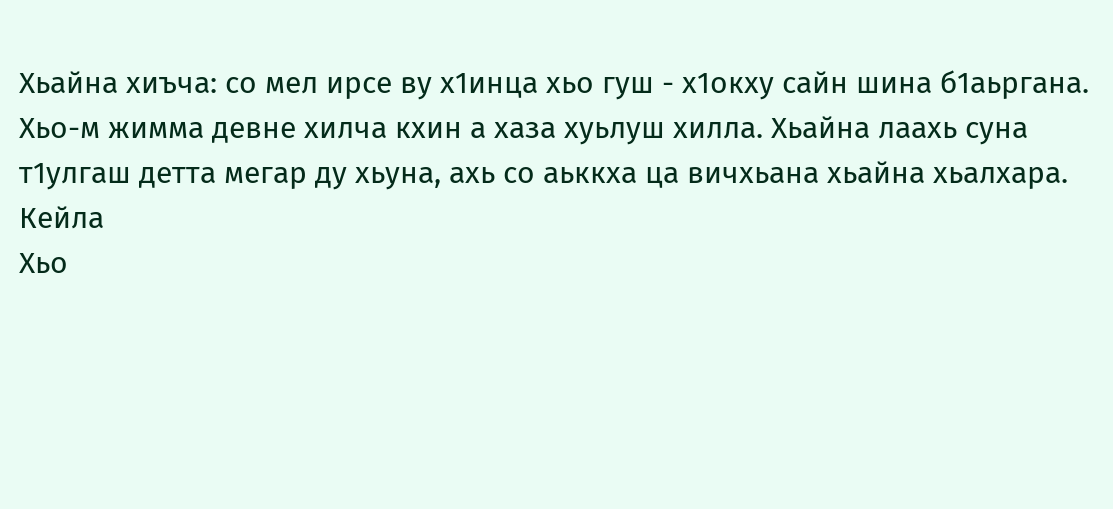Хьайна хиъча: со мел ирсе ву х1инца хьо гуш - х1окху сайн шина б1аьргана. Хьо-м жимма девне хилча кхин а хаза хуьлуш хилла. Хьайна лаахь суна т1улгаш детта мегар ду хьуна, ахь со аьккха ца вичхьана хьайна хьалхара.
Кейла
Хьо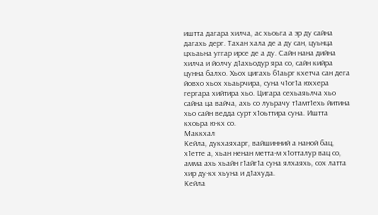иштта дагара хилча, ас хьоьга а эр ду сайна дагахь дерг. Тахан хала де а ду сан, цуьнца цхьаьна уггар ирсе де а ду. Сайн нана дийна хилча и йолчу д1ахьодур яра со, сайн кийра цунна балхо. Хьох цигахь б1аьрг кхетча сан дега йовхо хьох хьаьрчира, суна ч1ог1а юххера гергара хийтира хьо. Цигара сехьаяьлча хьо сайна ца вайча, ахь со луьрачу т1амт1ехь йитина хьо сайн ведда сурт х1оьттира суна. Иштта кхоьра ю-кх со.
Маккхал
Кейла, дукхаяхарг, вайшинний а наной бац, х1етте а, хьан ненан метта-м х1отталур вац со, амма ахь хьайн г1айг1а суна ялхаяхь, сох латта хир ду-кх хьуна и д1ахуда.
Кейла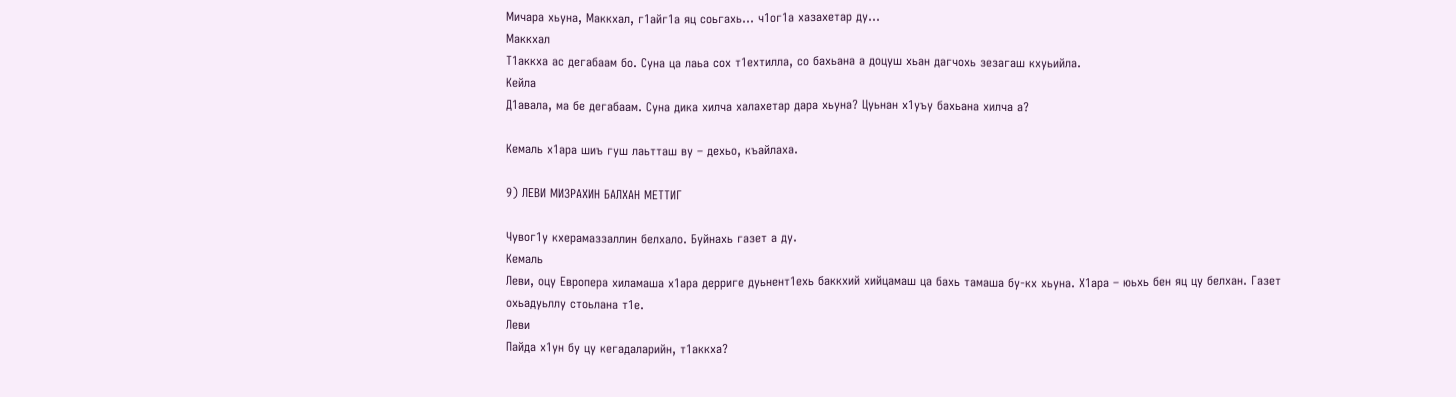Мичара хьуна, Маккхал, г1айг1а яц соьгахь… ч1ог1а хазахетар ду…
Маккхал
Т1аккха ас дегабаам бо. Суна ца лаьа сох т1ехтилла, со бахьана а доцуш хьан дагчохь зезагаш кхуьийла.
Кейла
Д1авала, ма бе дегабаам. Суна дика хилча халахетар дара хьуна? Цуьнан х1уъу бахьана хилча а?

Кемаль х1ара шиъ гуш лаьтташ ву – дехьо, къайлаха.

9) ЛЕВИ МИЗРАХИН БАЛХАН МЕТТИГ

Чувог1у кхерамаззаллин белхало. Буйнахь газет а ду.
Кемаль
Леви, оцу Европера хиламаша х1ара дерриге дуьнент1ехь баккхий хийцамаш ца бахь тамаша бу-кх хьуна. Х1ара – юьхь бен яц цу белхан. Газет охьадуьллу стоьлана т1е.
Леви
Пайда х1ун бу цу кегадаларийн, т1аккха?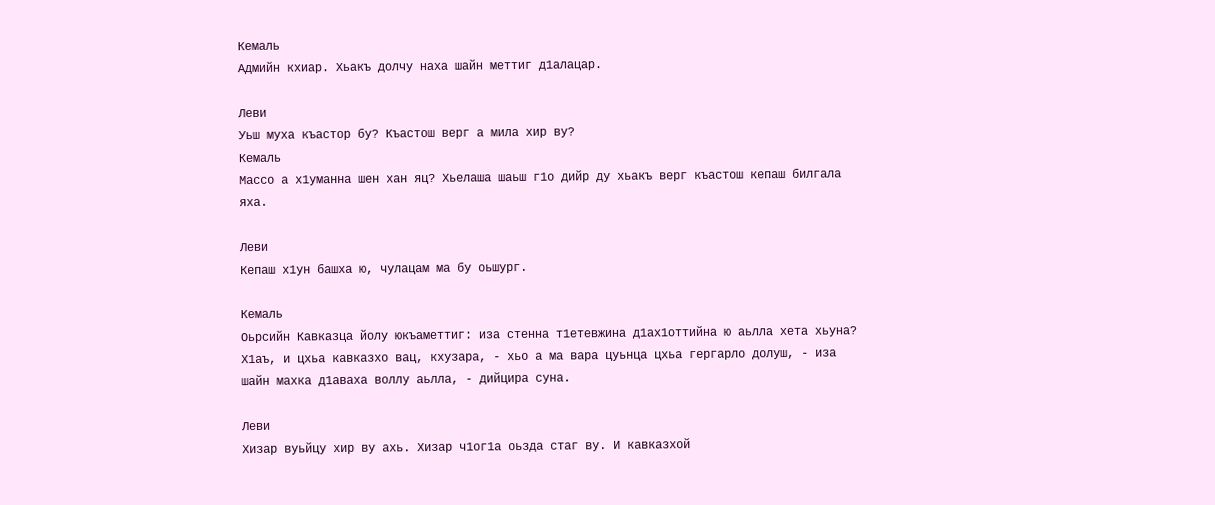Кемаль
Адмийн кхиар. Хьакъ долчу наха шайн меттиг д1алацар.

Леви
Уьш муха къастор бу? Къастош верг а мила хир ву?
Кемаль
Массо а х1уманна шен хан яц? Хьелаша шаьш г1о дийр ду хьакъ верг къастош кепаш билгала яха.

Леви
Кепаш х1ун башха ю, чулацам ма бу оьшург.

Кемаль
Оьрсийн Кавказца йолу юкъаметтиг: иза стенна т1етевжина д1ах1оттийна ю аьлла хета хьуна? Х1аъ, и цхьа кавказхо вац, кхузара, - хьо а ма вара цуьнца цхьа гергарло долуш, - иза шайн махка д1аваха воллу аьлла, - дийцира суна.

Леви
Хизар вуьйцу хир ву ахь. Хизар ч1ог1а оьзда стаг ву. И кавказхой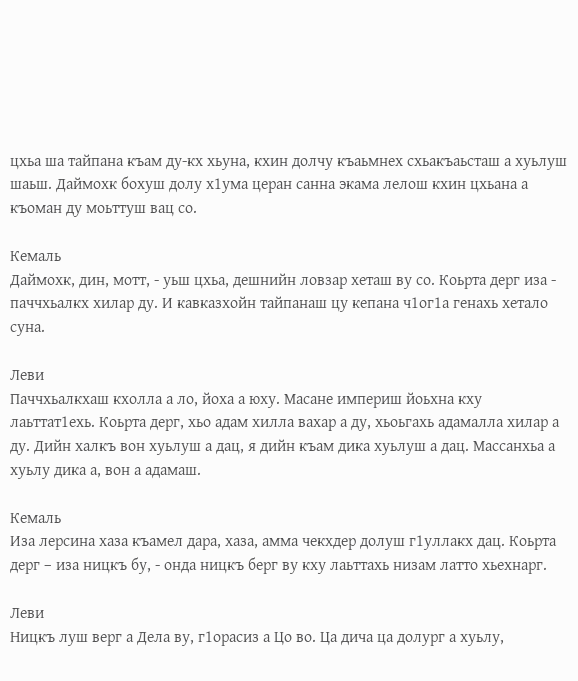цхьа ша тайпана къам ду-кх хьуна, кхин долчу къаьмнех схьакъаьсташ а хуьлуш шаьш. Даймохк бохуш долу х1ума церан санна экама лелош кхин цхьана а къоман ду моьттуш вац со.

Кемаль
Даймохк, дин, мотт, - уьш цхьа, дешнийн ловзар хеташ ву со. Коьрта дерг иза - паччхьалкх хилар ду. И кавказхойн тайпанаш цу кепана ч1ог1а генахь хетало суна.

Леви
Паччхьалкхаш кхолла а ло, йоха а юху. Масане империш йоьхна кху лаьттат1ехь. Коьрта дерг, хьо адам хилла вахар а ду, хьоьгахь адамалла хилар а ду. Дийн халкъ вон хуьлуш а дац, я дийн къам дика хуьлуш а дац. Массанхьа а хуьлу дика а, вон а адамаш.

Кемаль
Иза лерсина хаза къамел дара, хаза, амма чекхдер долуш г1уллакх дац. Коьрта дерг – иза ницкъ бу, - онда ницкъ берг ву кху лаьттахь низам латто хьехнарг.

Леви
Ницкъ луш верг а Дела ву, г1орасиз а Цо во. Ца дича ца долург а хуьлу,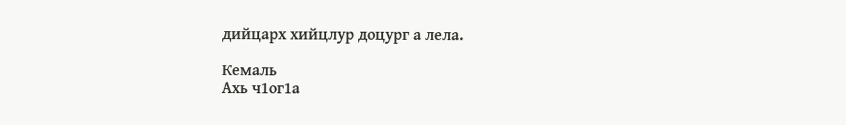дийцарх хийцлур доцург а лела.

Кемаль
Ахь ч1ог1а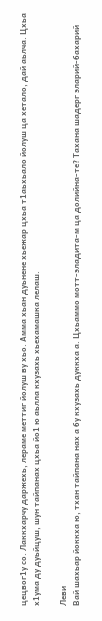цецвог1у со. Лаккхарчу даржехь, лераме меттиг йолуш ву хьо. Амма хьан дуьнене хьежар цхьа т1аьхьало йолуш ца хетало, дай аьлча. Цхьа х1ума ду дуьйцуш, шун тайпанах цхьа йо1 ю аьлла кхузахь хьехамашка лелаш.

Леви
Вай шахьар йоккха ю, тхан тайпана нах а бу кхузахь дуккха а. Цхьаммо мотт-эладита-м ца долийна-те? Тахана шадерг эларий-бахарий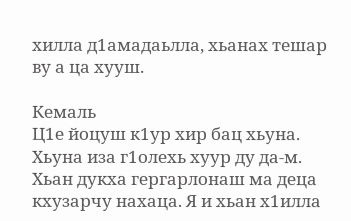хилла д1амадаьлла, хьанах тешар ву а ца хууш.

Кемаль
Ц1е йоцуш к1ур хир бац хьуна. Хьуна иза г1олехь хуур ду да-м. Хьан дукха гергарлонаш ма деца кхузарчу нахаца. Я и хьан х1илла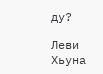ду?

Леви
Хьуна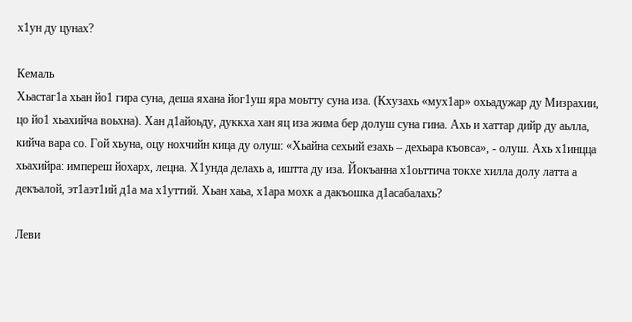х1ун ду цунах?

Кемаль
Хьастаг1а хьан йо1 гира суна, деша яхана йог1уш яра моьтту суна иза. (Кхузахь «мух1ар» охьадужар ду Мизрахии, цо йо1 хьахийча воьхна). Хан д1айоьду, дуккха хан яц иза жима бер долуш суна гина. Ахь и хаттар дийр ду аьлла, кийча вара со. Гой хьуна, оцу нохчийн кица ду олуш: «Хьайна сехьий езахь – дехьара къовса», - олуш. Ахь х1инцца хьахийра: импереш йохарх, лецна. Х1унда делахь а, иштта ду иза. Йокъанна х1оьттича токхе хилла долу латта а декъалой, эт1аэт1ий д1а ма х1уттий. Хьан хаьа, х1ара мохк а дакъошка д1асабалахь?

Леви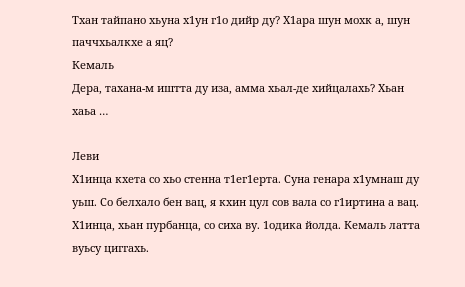Тхан тайпано хьуна х1ун г1о дийр ду? Х1ара шун мохк а, шун паччхьалкхе а яц?
Кемаль
Дера, тахана-м иштта ду иза, амма хьал-де хийцалахь? Хьан хаьа …

Леви
Х1инца кхета со хьо стенна т1ег1ерта. Суна генара х1умнаш ду уьш. Со белхало бен вац, я кхин цул сов вала со г1иртина а вац. Х1инца, хьан пурбанца, со сиха ву. 1одика йолда. Кемаль латта вуьсу циггахь.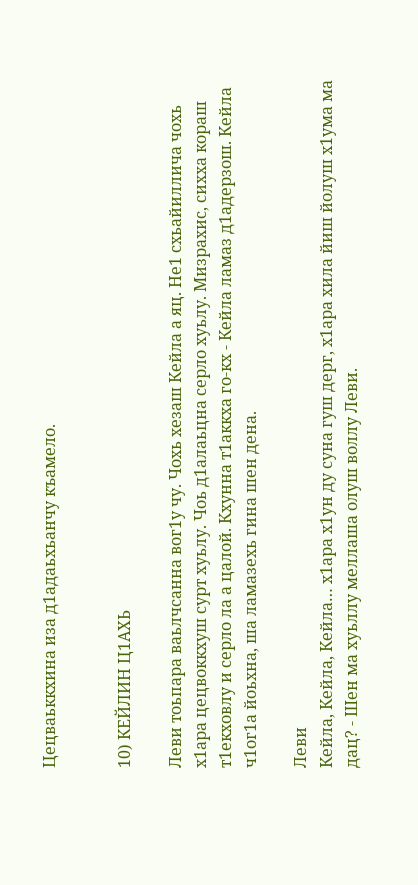Цецваьккхина иза д1адаьхьанчу къамело.


10) КЕЙЛИН Ц1АХЬ

Леви тоьпара ваьлчсанна вог1у чу. Чохь хезаш Кейла а яц. Не1 схьайиллича чохь х1ара цецвоккхуш сурт хуьлу. Чоь д1алаьцна серло хуьлу. Мизрахис, сихха кораш т1екховлу и серло ла а цалой. Кхунна т1аккха го-кх - Кейла ламаз д1адерзош. Кейла ч1ог1а йоьхна, ша ламазехь гина шен дена.

Леви
Кейла, Кейла, Кейла… х1ара х1ун ду суна гуш дерг, х1ара хила йиш йолуш х1ума ма дац? - Шен ма хуьллу меллаша олуш воллу Леви.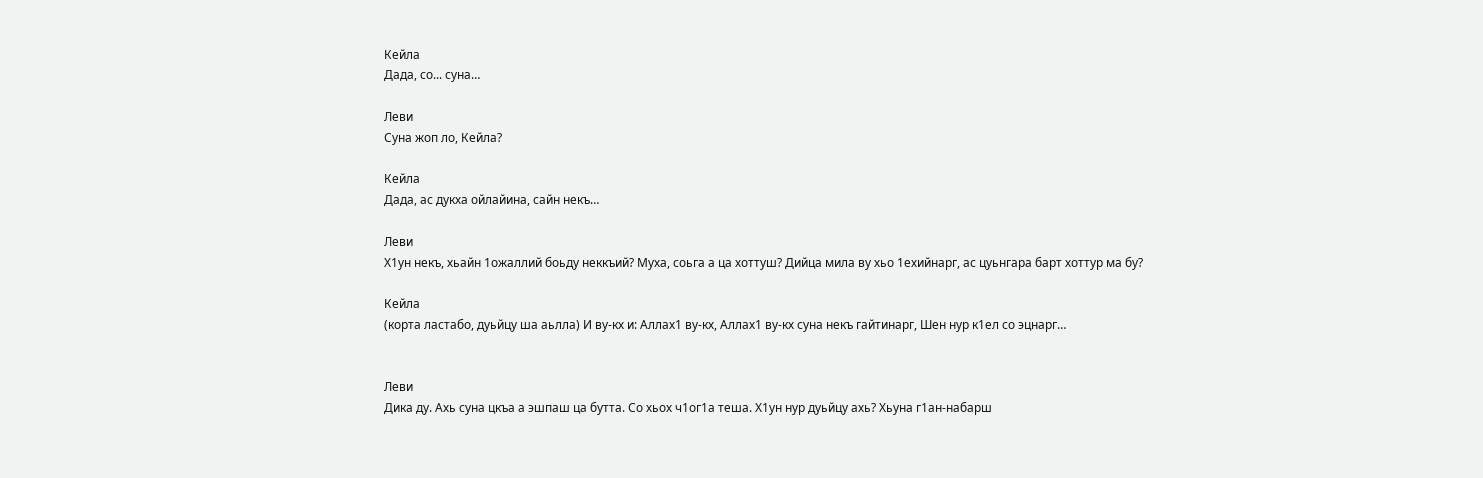Кейла
Дада, со... суна…

Леви
Суна жоп ло, Кейла?

Кейла
Дада, ас дукха ойлайина, сайн некъ…

Леви
Х1ун некъ, хьайн 1ожаллий боьду неккъий? Муха, соьга а ца хоттуш? Дийца мила ву хьо 1ехийнарг, ас цуьнгара барт хоттур ма бу?

Кейла
(корта ластабо, дуьйцу ша аьлла) И ву-кх и: Аллах1 ву-кх, Аллах1 ву-кх суна некъ гайтинарг, Шен нур к1ел со эцнарг…


Леви
Дика ду. Ахь суна цкъа а эшпаш ца бутта. Со хьох ч1ог1а теша. Х1ун нур дуьйцу ахь? Хьуна г1ан-набарш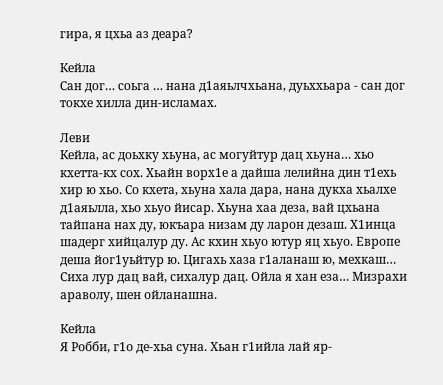гира, я цхьа аз деара?

Кейла
Сан дог… соьга … нана д1аяьлчхьана, дуьххьара - сан дог токхе хилла дин-исламах.

Леви
Кейла, ас доьхку хьуна, ас могуйтур дац хьуна… хьо кхетта-кх сох. Хьайн ворх1е а дайша лелийна дин т1ехь хир ю хьо. Со кхета, хьуна хала дара, нана дукха хьалхе д1аяьлла, хьо хьуо йисар. Хьуна хаа деза, вай цхьана тайпана нах ду, юкъара низам ду ларон дезаш. Х1инца шадерг хийцалур ду. Ас кхин хьуо ютур яц хьуо. Европе деша йог1уьйтур ю. Цигахь хаза г1аланаш ю, мехкаш… Сиха лур дац вай, сихалур дац. Ойла я хан еза… Мизрахи араволу, шен ойланашна.

Кейла
Я Робби, г1о де-хьа суна. Хьан г1ийла лай яр-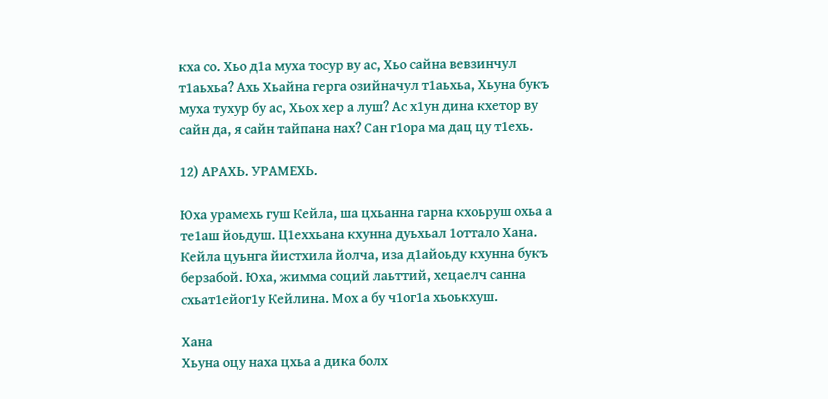кха со. Хьо д1а муха тосур ву ас, Хьо сайна вевзинчул т1аьхьа? Ахь Хьайна герга озийначул т1аьхьа, Хьуна букъ муха тухур бу ас, Хьох хер а луш? Ас х1ун дина кхетор ву сайн да, я сайн тайпана нах? Сан г1ора ма дац цу т1ехь.

12) АРАХЬ. УРАМЕХЬ.

Юха урамехь гуш Кейла, ша цхьанна гарна кхоьруш охьа а те1аш йоьдуш. Ц1еххьана кхунна дуьхьал 1оттало Хана. Кейла цуьнга йистхила йолча, иза д1айоьду кхунна букъ берзабой. Юха, жимма соций лаьттий, хецаелч санна схьат1ейог1у Кейлина. Мох а бу ч1ог1а хьоькхуш.

Хана
Хьуна оцу наха цхьа а дика болх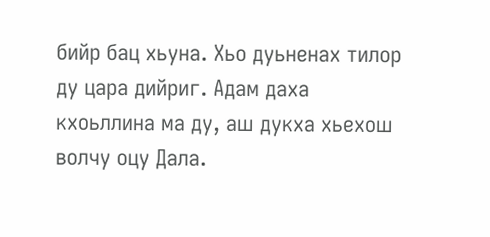бийр бац хьуна. Хьо дуьненах тилор ду цара дийриг. Адам даха кхоьллина ма ду, аш дукха хьехош волчу оцу Дала.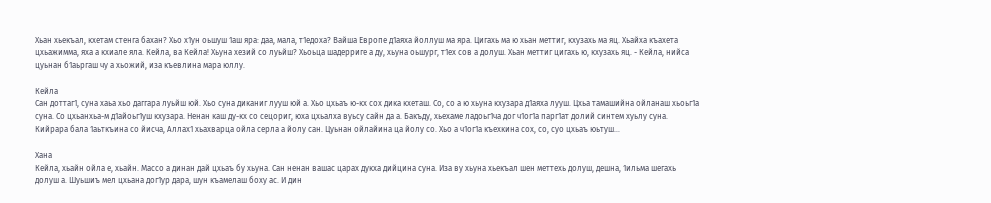Хьан хьекъал, кхетам стенга бахан? Хьо х1ун оьшуш 1аш яра: даа, мала, т1едоха? Вайша Европе д1аяха йоллуш ма яра. Цигахь ма ю хьан меттиг, кхузахь ма яц. Хьайха къахета цхьажимма, яха а кхиале яла. Кейла, ва Кейла! Хьуна хезий со луьйш? Хьоьца шадерриге а ду, хьуна оьшург, т1ех сов а долуш. Хьан меттиг цигахь ю, кхузахь яц. - Кейла, нийса цуьнан б1аьргаш чу а хьожий, иза къевлина мара юллу.

Кейла
Сан доттаг1, суна хаьа хьо даггара луьйш юй. Хьо суна диканиг лууш юй а. Хьо цхьаъ ю-кх сох дика кхеташ. Со, со а ю хьуна кхузара д1аяха лууш. Цхьа тамашийна ойланаш хьоьг1а суна. Со цхьанхьа-м д1айоьг1уш кхузара. Ненан каш ду-кх со сецориг, юха цхьалха вуьсу сайн да а. Бакъду, хьехаме ладоьг1ча дог ч1ог1а парг1ат долий синтем хуьлу суна. Кийрара бала 1аьткъина со йисча, Аллах1 хьахварца ойла серла а йолу сан. Цуьнан ойлайина ца йолу со. Хьо а ч1ог1а къехкина сох, со, суо цхьаъ юьтуш…

Хана
Кейла, хьайн ойла е, хьайн. Массо а динан дай цхьаъ бу хьуна. Сан ненан вашас царах дукха дийцина суна. Иза ву хьуна хьекъал шен меттехь долуш, дешна, 1ильма шегахь долуш а. Шуьшиъ мел цхьана дог1ур дара, шун къамелаш боху ас. И дин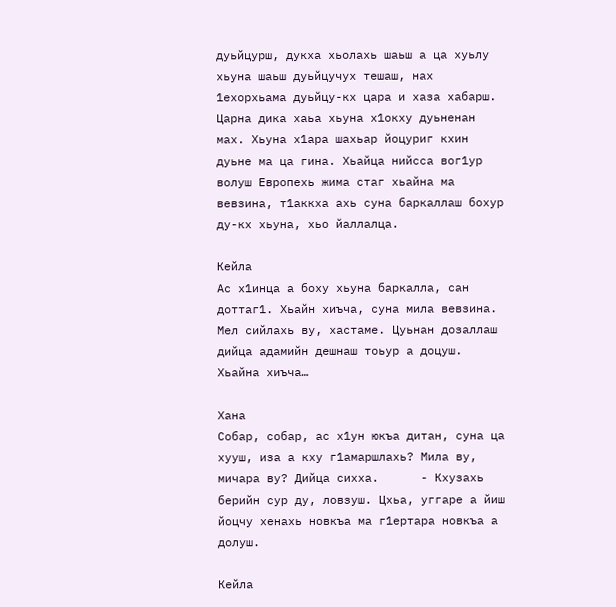дуьйцурш, дукха хьолахь шаьш а ца хуьлу хьуна шаьш дуьйцучух тешаш, нах 1ехорхьама дуьйцу-кх цара и хаза хабарш. Царна дика хаьа хьуна х1окху дуьненан мах. Хьуна х1ара шахьар йоцуриг кхин дуьне ма ца гина. Хьайца нийсса вог1ур волуш Европехь жима стаг хьайна ма вевзина, т1аккха ахь суна баркаллаш бохур ду-кх хьуна, хьо йаллалца.

Кейла
Ас х1инца а боху хьуна баркалла, сан доттаг1. Хьайн хиъча, суна мила вевзина. Мел сийлахь ву, хастаме. Цуьнан дозаллаш дийца адамийн дешнаш тоьур а доцуш. Хьайна хиъча…

Хана
Собар, собар, ас х1ун юкъа дитан, суна ца хууш, иза а кху г1амаршлахь? Мила ву, мичара ву? Дийца сихха.      - Кхузахь берийн сур ду, ловзуш. Цхьа, уггаре а йиш йоцчу хенахь новкъа ма г1ертара новкъа а долуш.

Кейла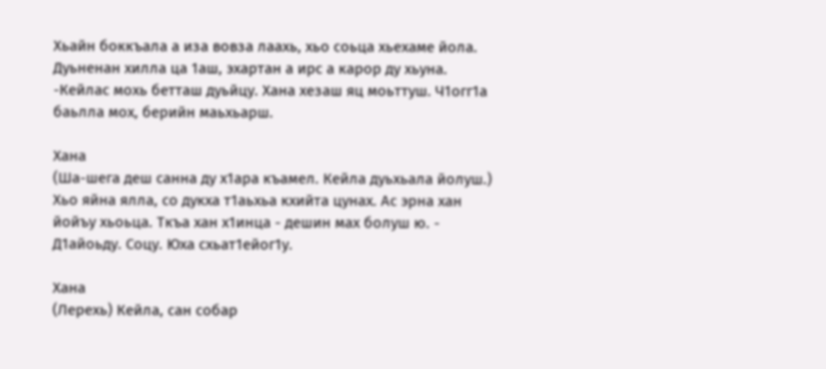Хьайн боккъала а иза вовза лаахь, хьо соьца хьехаме йола. Дуьненан хилла ца 1аш, эхартан а ирс а карор ду хьуна. -Кейлас мохь бетташ дуьйцу. Хана хезаш яц моьттуш. Ч1огг1а баьлла мох, берийн маьхьарш.

Хана
(Ша-шега деш санна ду х1ара къамел. Кейла дуьхьала йолуш.) Хьо яйна ялла, со дукха т1аьхьа кхийта цунах. Ас эрна хан йойъу хьоьца. Ткъа хан х1инца - дешин мах болуш ю. - Д1айоьду. Соцу. Юха схьат1ейог1у.

Хана
(Лерехь) Кейла, сан собар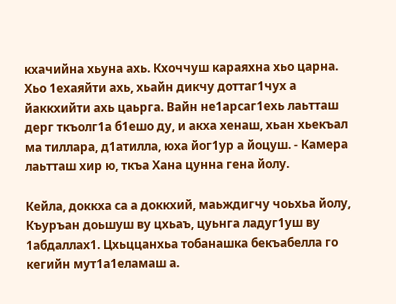кхачийна хьуна ахь. Кхоччуш караяхна хьо царна. Хьо 1ехаяйти ахь, хьайн дикчу доттаг1чух а йаккхийти ахь цаьрга. Вайн не1арсаг1ехь лаьтташ дерг ткъолг1а б1ешо ду, и акха хенаш, хьан хьекъал ма тиллара, д1атилла, юха йог1ур а йоцуш. - Камера лаьтташ хир ю, ткъа Хана цунна гена йолу.

Кейла, доккха са а доккхий, маьждигчу чоьхьа йолу, Къуръан доьшуш ву цхьаъ, цуьнга ладуг1уш ву 1абдаллах1. Цхьццанхьа тобанашка бекъабелла го кегийн мут1а1еламаш а.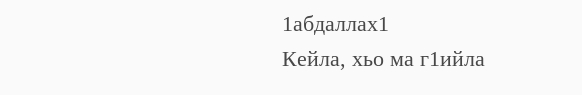1абдаллах1
Кейла, хьо ма г1ийла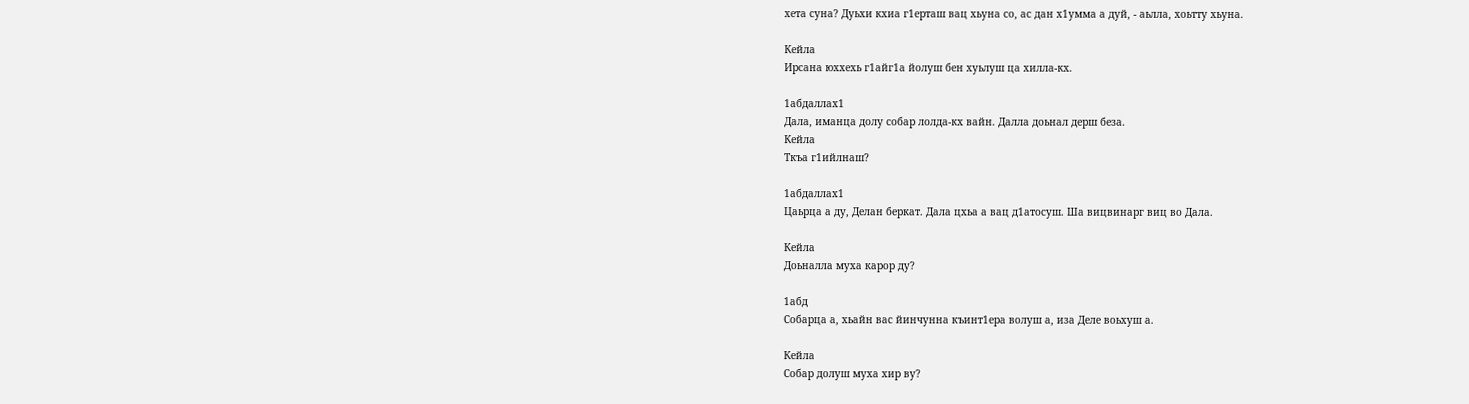хета суна? Дуьхи кхиа г1ерташ вац хьуна со, ас дан х1умма а дуй, - аьлла, хоьтту хьуна.

Кейла
Ирсана юххехь г1айг1а йолуш бен хуьлуш ца хилла-кх.

1абдаллах1
Дала, иманца долу собар лолда-кх вайн. Далла доьнал дерш беза.
Кейла
Ткъа г1ийлнаш?

1абдаллах1
Цаьрца а ду, Делан беркат. Дала цхьа а вац д1атосуш. Ша вицвинарг виц во Дала.

Кейла
Доьналла муха карор ду?

1абд
Собарца а, хьайн вас йинчунна къинт1ера волуш а, иза Деле воьхуш а.

Кейла
Собар долуш муха хир ву?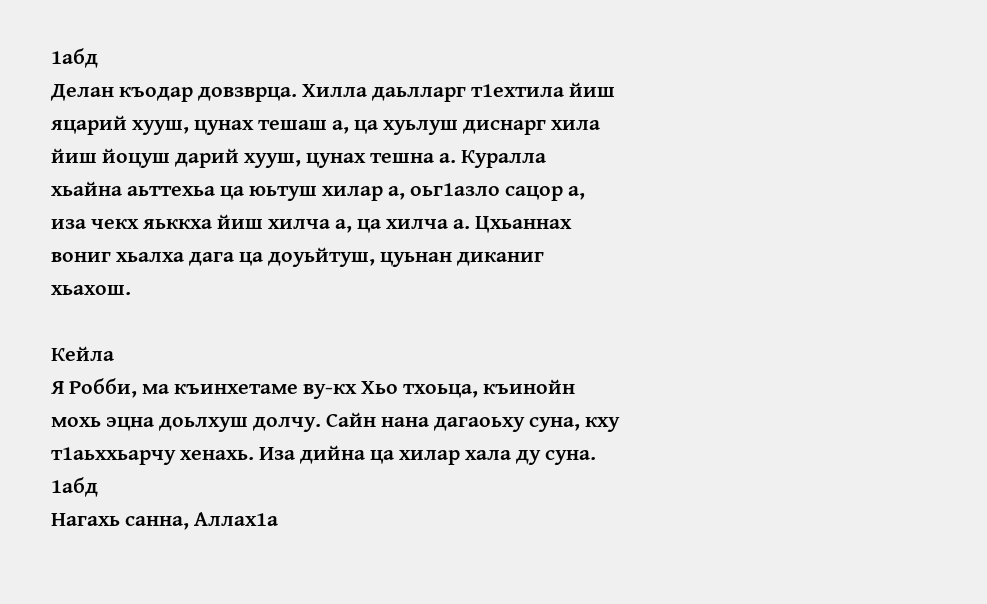1абд
Делан къодар довзврца. Хилла даьлларг т1ехтила йиш яцарий хууш, цунах тешаш а, ца хуьлуш диснарг хила йиш йоцуш дарий хууш, цунах тешна а. Куралла хьайна аьттехьа ца юьтуш хилар а, оьг1азло сацор а, иза чекх яьккха йиш хилча а, ца хилча а. Цхьаннах вониг хьалха дага ца доуьйтуш, цуьнан диканиг хьахош.

Кейла
Я Робби, ма къинхетаме ву-кх Хьо тхоьца, къинойн мохь эцна доьлхуш долчу. Сайн нана дагаоьху суна, кху т1аьххьарчу хенахь. Иза дийна ца хилар хала ду суна.
1абд
Нагахь санна, Аллах1а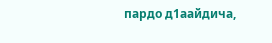пардо д1аайдича,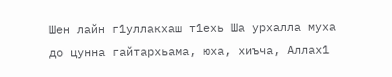Шен лайн г1уллакхаш т1ехь Ша урхалла муха до цунна гайтархьама, юха, хиъча, Аллах1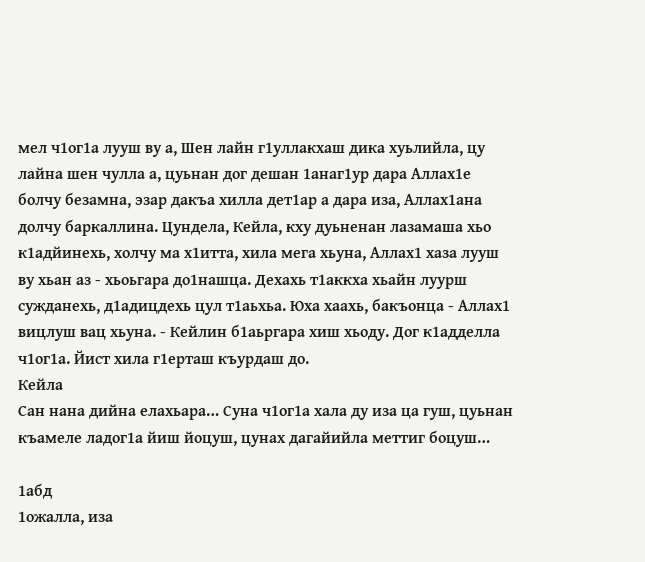мел ч1ог1а лууш ву а, Шен лайн г1уллакхаш дика хуьлийла, цу лайна шен чулла а, цуьнан дог дешан 1анаг1ур дара Аллах1е болчу безамна, эзар дакъа хилла дет1ар а дара иза, Аллах1ана долчу баркаллина. Цундела, Кейла, кху дуьненан лазамаша хьо к1адйинехь, холчу ма х1итта, хила мега хьуна, Аллах1 хаза лууш ву хьан аз - хьоьгара до1нашца. Дехахь т1аккха хьайн луурш сужданехь, д1адицдехь цул т1аьхьа. Юха хаахь, бакъонца - Аллах1 вицлуш вац хьуна. - Кейлин б1аьргара хиш хьоду. Дог к1адделла ч1ог1а. Йист хила г1ерташ къурдаш до.
Кейла
Сан нана дийна елахьара… Суна ч1ог1а хала ду иза ца гуш, цуьнан къамеле ладог1а йиш йоцуш, цунах дагайийла меттиг боцуш…

1абд
1ожалла, иза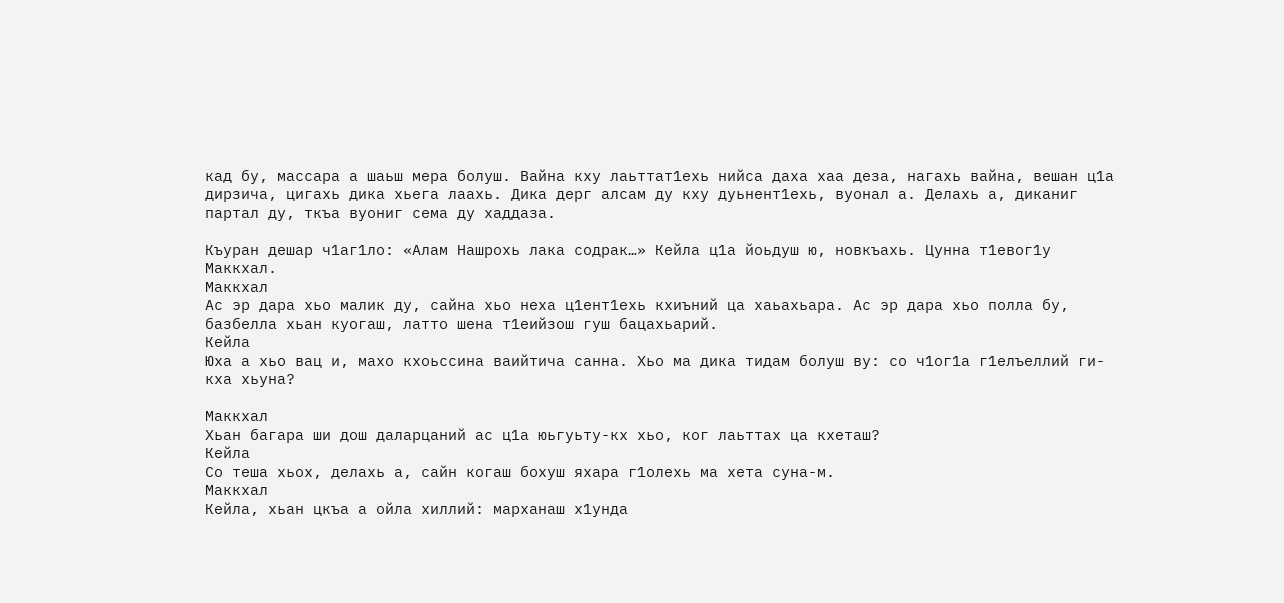кад бу, массара а шаьш мера болуш. Вайна кху лаьттат1ехь нийса даха хаа деза, нагахь вайна, вешан ц1а дирзича, цигахь дика хьега лаахь. Дика дерг алсам ду кху дуьнент1ехь, вуонал а. Делахь а, диканиг партал ду, ткъа вуониг сема ду хаддаза.

Къуран дешар ч1аг1ло: «Алам Нашрохь лака содрак…» Кейла ц1а йоьдуш ю, новкъахь. Цунна т1евог1у Маккхал.
Маккхал
Ас эр дара хьо малик ду, сайна хьо неха ц1ент1ехь кхиъний ца хаьахьара. Ас эр дара хьо полла бу, базбелла хьан куогаш, латто шена т1еийзош гуш бацахьарий.
Кейла
Юха а хьо вац и, махо кхоьссина ваийтича санна. Хьо ма дика тидам болуш ву: со ч1ог1а г1елъеллий ги-кха хьуна?

Маккхал
Хьан багара ши дош даларцаний ас ц1а юьгуьту-кх хьо, ког лаьттах ца кхеташ?
Кейла
Со теша хьох, делахь а, сайн когаш бохуш яхара г1олехь ма хета суна-м.
Маккхал
Кейла, хьан цкъа а ойла хиллий: марханаш х1унда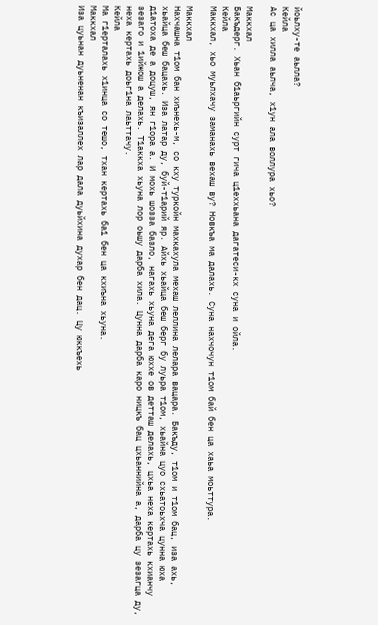йоьлху-те аьлла?
Кейла
Ас ца хилла аьлча, х1ун ала воллура хьо?

Маккхал
Бакъдерг. Хьан б1аьргийн сурт гича ц1еххьана дагатеси-кх суна и ойла.
Кейла
Маккхал, хьо муьлхачу заманахь вехаш ву? Новкъа ма далахь. Суна нахчочун т1ом бай бен ца хаьа моьттура.

Маккхал
Нахчашна т1ом бан хиънехь-м, со кху туркойн махкахула мехаш леллина лелара вацара. Бакъду, т1ом и т1ом бац, иза ахь, хьайца беш бацахь. Иза латар ду, буй-т1арий яр. Айхь хьайца беш берг бу луьра т1ом, хьайна цуо схьатоьхча цунна юха д1атоха де а доцуш, ян г1ора а. И мохь шозза базло, нагахь хьуна дега юххе ов детташ делахь, цхьа неха кертахь кхианчу зезаго и 1ийжош а делахь. Т1аккха хьуна лор оьшу дарба хила. Цунна дарба каро ницкъ бац цхьаннийна а, дарба цу зезагца ду, неха кертахь доьг1на лаьттачу.
Кейла
Ма г1ерталахь х1инца со тешо, тхан кертахь ба1 бен ца кхиъна хьуна.
Маккхал
Иза цуьнан дуьненан къизаллех лар дала дуьйхина духар бен дац. Цу юккъехь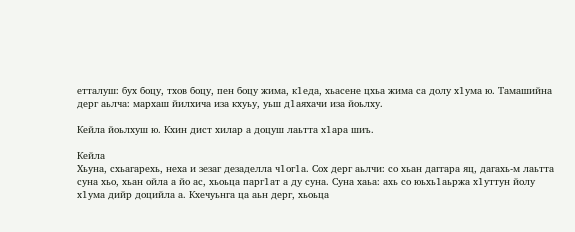етталуш: бух боцу, тхов боцу, пен боцу жима, к1еда, хьасене цхьа жима са долу х1ума ю. Тамашийна дерг аьлча: мархаш йилхича иза кхуьу, уьш д1аяхачи иза йоьлху.

Кейла йоьлхуш ю. Кхин дист хилар а доцуш лаьтта х1ара шиъ.

Кейла
Хьуна, схьагарехь, неха и зезаг дезаделла ч1ог1а. Сох дерг аьлчи: со хьан даггара яц, дагахь-м лаьтта суна хьо, хьан ойла а йо ас, хьоьца парг1ат а ду суна. Суна хаьа: ахь со юьхь1аьржа х1уттун йолу х1ума дийр доцийла а. Кхечуьнга ца аьн дерг, хьоьца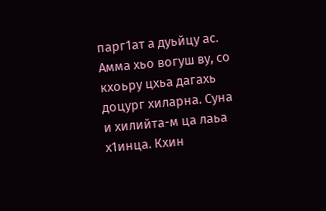парг1ат а дуьйцу ас. Амма хьо вогуш ву, со кхоьру цхьа дагахь доцург хиларна. Суна и хилийта-м ца лаьа х1инца. Кхин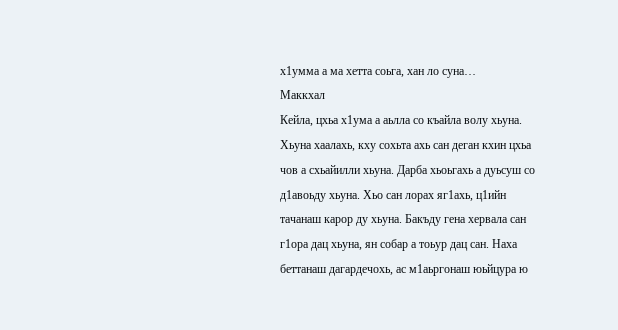х1умма а ма хетта соьга, хан ло суна…
Маккхал
Кейла, цхьа х1ума а аьлла со къайла волу хьуна. Хьуна хаалахь, кху сохьта ахь сан деган кхин цхьа чов а схьайилли хьуна. Дарба хьоьгахь а дуьсуш со д1авоьду хьуна. Хьо сан лорах яг1ахь, ц1ийн тачанаш карор ду хьуна. Бакъду гена хервала сан г1ора дац хьуна, ян собар а тоьур дац сан. Наха беттанаш дагардечохь, ас м1аьргонаш юьйцура ю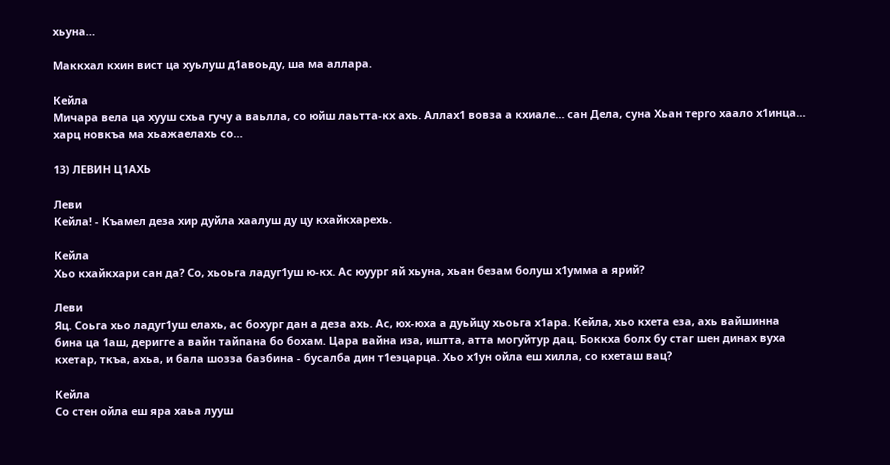хьуна…

Маккхал кхин вист ца хуьлуш д1авоьду, ша ма аллара.

Кейла
Мичара вела ца хууш схьа гучу а ваьлла, со юйш лаьтта-кх ахь. Аллах1 вовза а кхиале… сан Дела, суна Хьан терго хаало х1инца… харц новкъа ма хьажаелахь со…

13) ЛЕВИН Ц1АХЬ

Леви
Кейла! - Къамел деза хир дуйла хаалуш ду цу кхайкхарехь.

Кейла
Хьо кхайкхари сан да? Со, хьоьга ладуг1уш ю-кх. Ас юуург яй хьуна, хьан безам болуш х1умма а ярий?

Леви
Яц. Соьга хьо ладуг1уш елахь, ас бохург дан а деза ахь. Ас, юх-юха а дуьйцу хьоьга х1ара. Кейла, хьо кхета еза, ахь вайшинна бина ца 1аш, деригге а вайн тайпана бо бохам. Цара вайна иза, иштта, атта могуйтур дац. Боккха болх бу стаг шен динах вуха кхетар, ткъа, ахьа, и бала шозза базбина - бусалба дин т1еэцарца. Хьо х1ун ойла еш хилла, со кхеташ вац?

Кейла
Со стен ойла еш яра хаьа лууш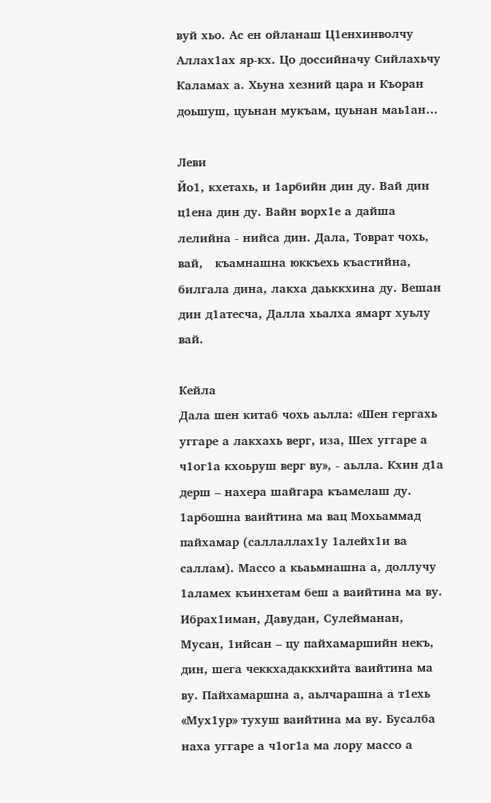вуй хьо. Ас ен ойланаш Ц1енхинволчу Аллах1ах яр-кх. Цо доссийначу Сийлахьчу Каламах а. Хьуна хезний цара и Къоран доьшуш, цуьнан мукъам, цуьнан маь1ан…

Леви
Йо1, кхетахь, и 1арбийн дин ду. Вай дин ц1ена дин ду. Вайн ворх1е а дайша лелийна - нийса дин. Дала, Товрат чохь, вай,   къамнашна юккъехь къастийна, билгала дина, лакха даьккхина ду. Вешан дин д1атесча, Далла хьалха ямарт хуьлу вай.

Кейла
Дала шен китаб чохь аьлла: «Шен гергахь уггаре а лакхахь верг, иза, Шех уггаре а ч1ог1а кхоьруш верг ву», - аьлла. Кхин д1а дерш – нахера шайгара къамелаш ду. 1арбошна ваийтина ма вац Мохьаммад пайхамар (саллаллах1у 1алейх1и ва саллам). Массо а кьаьмнашна а, доллучу 1аламех къинхетам беш а ваийтина ма ву. Ибрах1иман, Давудан, Сулейманан, Мусан, 1ийсан – цу пайхамаршийн некъ, дин, шега чеккхадаккхийта ваийтина ма ву. Пайхамаршна а, аьлчарашна а т1ехь «Мух1ур» тухуш ваийтина ма ву. Бусалба наха уггаре а ч1ог1а ма лору массо а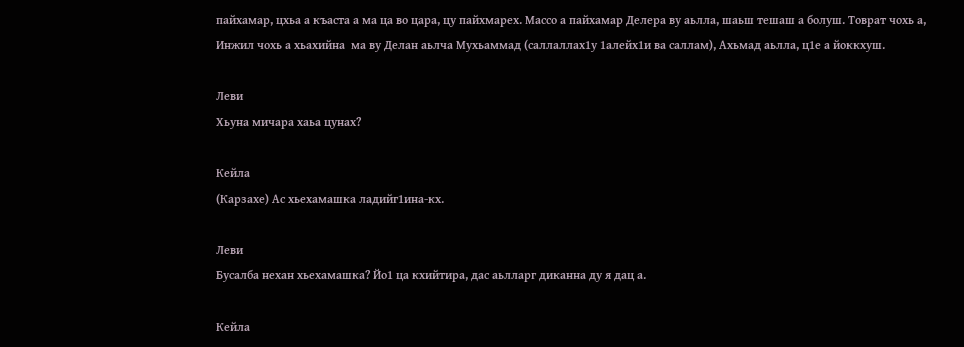пайхамар, цхьа а къаста а ма ца во цара, цу пайхмарех. Массо а пайхамар Делера ву аьлла, шаьш тешаш а болуш. Товрат чохь а, Инжил чохь а хьахийна  ма ву Делан аьлча Мухьаммад (саллаллах1у 1алейх1и ва саллам), Ахьмад аьлла, ц1е а йоккхуш.

Леви
Хьуна мичара хаьа цунах?

Кейла
(Карзахе) Ас хьехамашка ладийг1ина-кх.

Леви
Бусалба нехан хьехамашка? Йо1 ца кхийтира, дас аьлларг диканна ду я дац а.

Кейла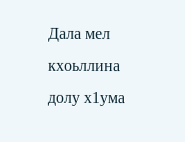Дала мел кхоьллина долу х1ума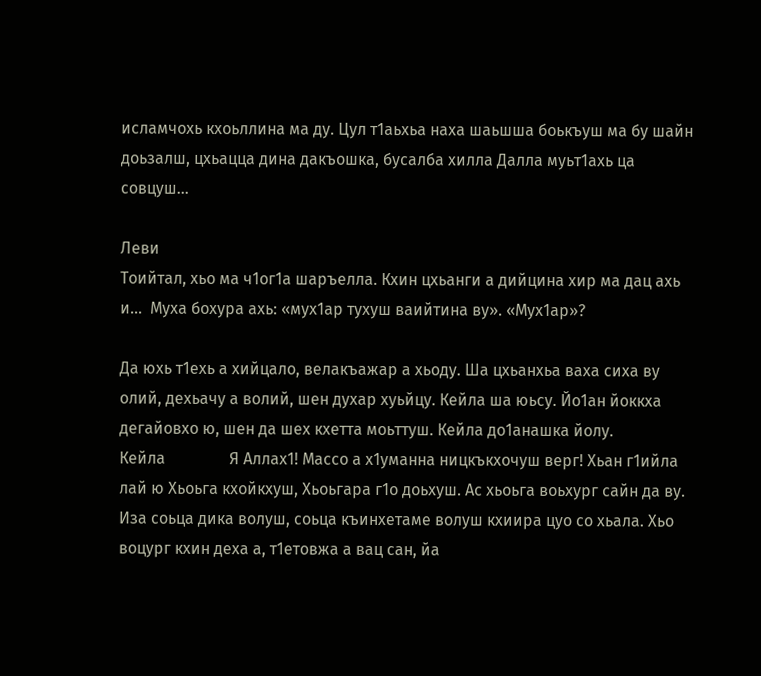исламчохь кхоьллина ма ду. Цул т1аьхьа наха шаьшша боькъуш ма бу шайн доьзалш, цхьацца дина дакъошка, бусалба хилла Далла муьт1ахь ца совцуш…

Леви
Тоийтал, хьо ма ч1ог1а шаръелла. Кхин цхьанги а дийцина хир ма дац ахь и…  Муха бохура ахь: «мух1ар тухуш ваийтина ву». «Мух1ар»?

Да юхь т1ехь а хийцало, велакъажар а хьоду. Ша цхьанхьа ваха сиха ву олий, дехьачу а волий, шен духар хуьйцу. Кейла ша юьсу. Йо1ан йоккха дегайовхо ю, шен да шех кхетта моьттуш. Кейла до1анашка йолу.
Кейла                Я Аллах1! Массо а х1уманна ницкъкхочуш верг! Хьан г1ийла лай ю Хьоьга кхойкхуш, Хьоьгара г1о доьхуш. Ас хьоьга воьхург сайн да ву. Иза соьца дика волуш, соьца къинхетаме волуш кхиира цуо со хьала. Хьо воцург кхин деха а, т1етовжа а вац сан, йа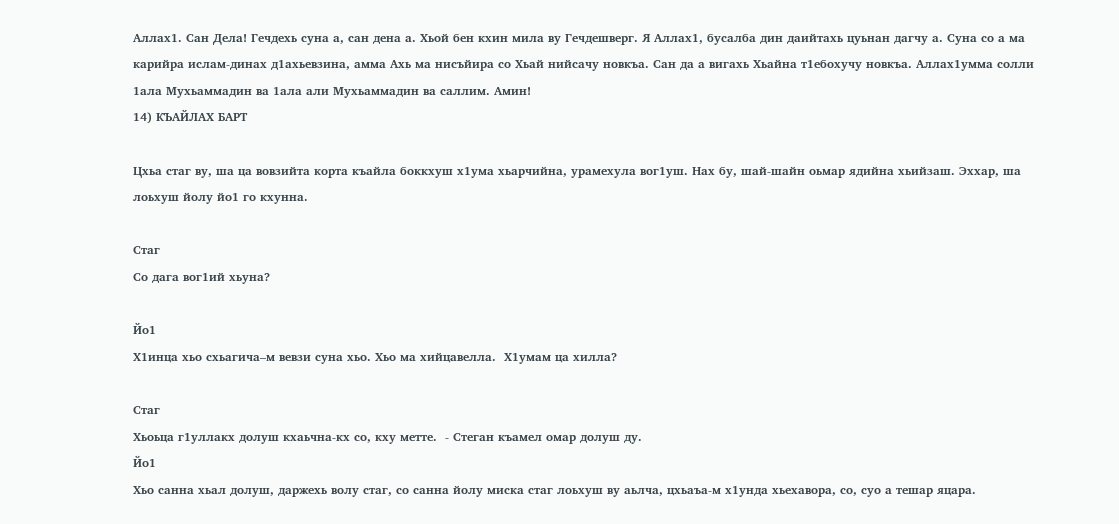Аллах1. Сан Дела! Гечдехь суна а, сан дена а. Хьой бен кхин мила ву Гечдешверг. Я Аллах1, бусалба дин даийтахь цуьнан дагчу а. Суна со а ма карийра ислам-динах д1ахьевзина, амма Ахь ма нисъйира со Хьай нийсачу новкъа. Сан да а вигахь Хьайна т1ебохучу новкъа. Аллах1умма солли 1ала Мухьаммадин ва 1ала али Мухьаммадин ва саллим. Амин!
14) КЪАЙЛАХ БАРТ

Цхьа стаг ву, ша ца вовзийта корта къайла боккхуш х1ума хьарчийна, урамехула вог1уш. Нах бу, шай-шайн оьмар ядийна хьийзаш. Эххар, ша лоьхуш йолу йо1 го кхунна.

Стаг
Со дага вог1ий хьуна?

Йо1
Х1инца хьо схьагича–м вевзи суна хьо. Хьо ма хийцавелла.  Х1умам ца хилла?

Стаг
Хьоьца г1уллакх долуш кхаьчна-кх со, кху метте.  - Стеган къамел омар долуш ду.
Йо1
Хьо санна хьал долуш, даржехь волу стаг, со санна йолу миска стаг лоьхуш ву аьлча, цхьаъа-м х1унда хьехавора, со, суо а тешар яцара.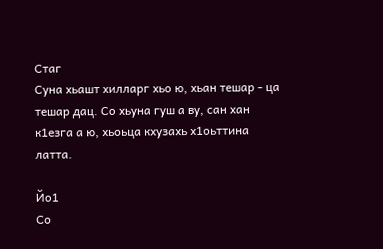Стаг
Суна хьашт хилларг хьо ю, хьан тешар - ца тешар дац. Со хьуна гуш а ву, сан хан к1езга а ю, хьоьца кхузахь х1оьттина латта.

Йо1
Со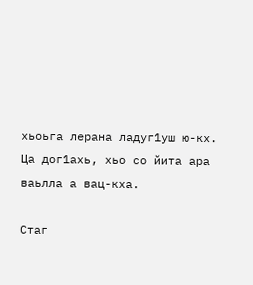хьоьга лерана ладуг1уш ю-кх. Ца дог1ахь, хьо со йита ара ваьлла а вац-кха.

Стаг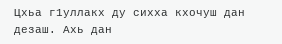Цхьа г1уллакх ду сихха кхочуш дан дезаш. Ахь дан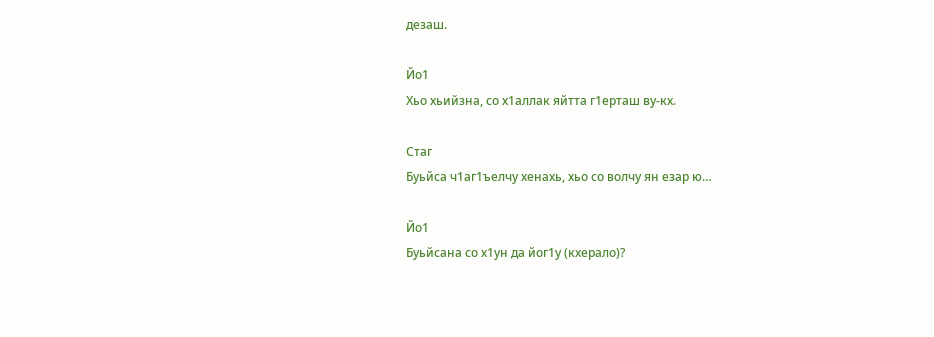дезаш.

Йо1
Хьо хьийзна, со х1аллак яйтта г1ерташ ву-кх.

Стаг
Буьйса ч1аг1ъелчу хенахь, хьо со волчу ян езар ю…

Йо1
Буьйсана со х1ун да йог1у (кхерало)?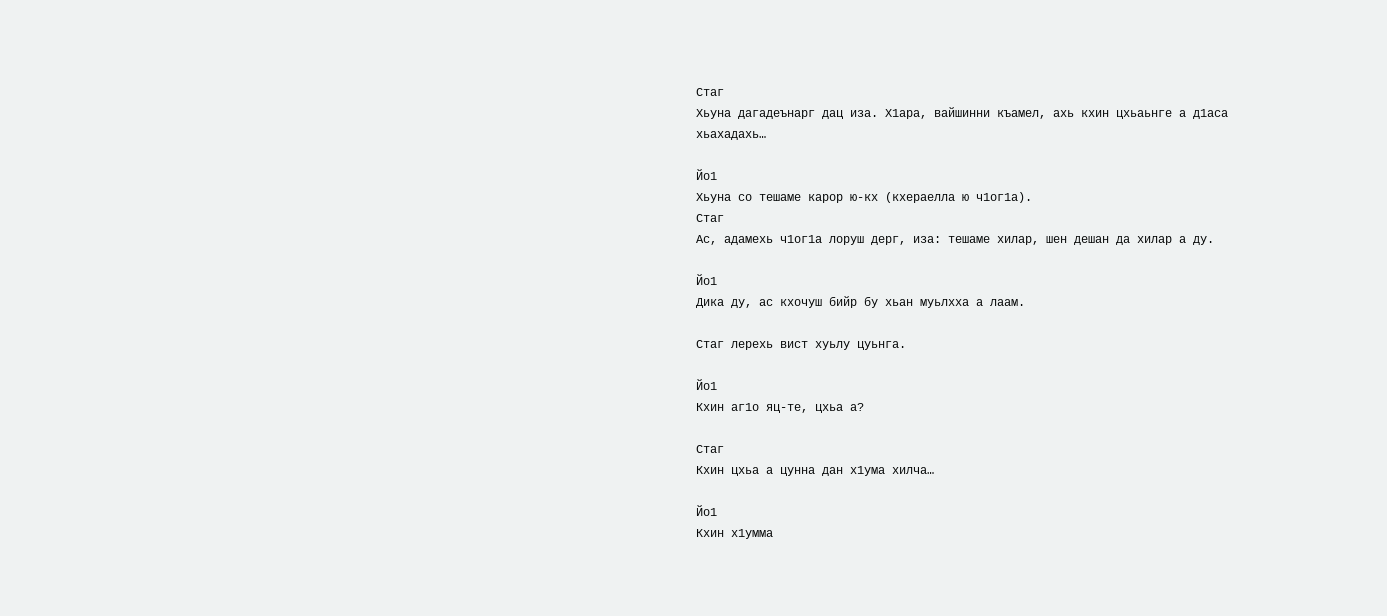Стаг
Хьуна дагадеънарг дац иза. Х1ара, вайшинни къамел, ахь кхин цхьаьнге а д1аса хьахадахь…

Йо1
Хьуна со тешаме карор ю-кх (кхераелла ю ч1ог1а).
Стаг
Ас, адамехь ч1ог1а лоруш дерг, иза: тешаме хилар, шен дешан да хилар а ду.

Йо1
Дика ду, ас кхочуш бийр бу хьан муьлхха а лаам.

Стаг лерехь вист хуьлу цуьнга.

Йо1
Кхин аг1о яц-те, цхьа а?

Стаг
Кхин цхьа а цунна дан х1ума хилча…

Йо1
Кхин х1умма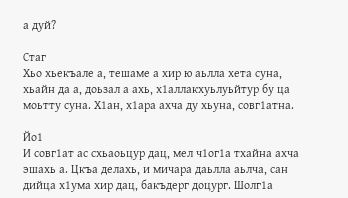а дуй?

Стаг
Хьо хьекъале а, тешаме а хир ю аьлла хета суна, хьайн да а, доьзал а ахь, х1аллакхуьлуьйтур бу ца моьтту суна. Х1ан, х1ара ахча ду хьуна, совг1атна.

Йо1
И совг1ат ас схьаоьцур дац, мел ч1ог1а тхайна ахча эшахь а. Цкъа делахь, и мичара даьлла аьлча, сан дийца х1ума хир дац, бакъдерг доцург. Шолг1а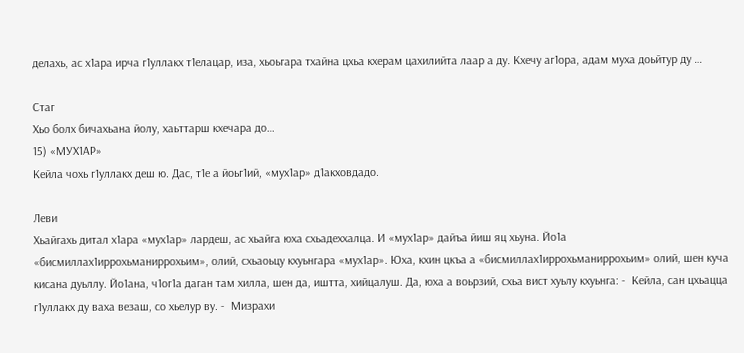делахь, ас х1ара ирча г1уллакх т1елацар, иза, хьоьгара тхайна цхьа кхерам цахилийта лаар а ду. Кхечу аг1ора, адам муха доьйтур ду …

Стаг
Хьо болх бичахьана йолу, хаьттарш кхечара до…
15) «МУХ1АР»
Кейла чохь г1уллакх деш ю. Дас, т1е а йоьг1ий, «мух1ар» д1акховдадо.

Леви
Хьайгахь дитал х1ара «мух1ар» лардеш, ас хьайга юха схьадеххалца. И «мух1ар» дайъа йиш яц хьуна. Йо1а «бисмиллах1иррохьманиррохьим», олий, схьаоьцу кхуьнгара «мух1ар». Юха, кхин цкъа а «бисмиллах1иррохьманиррохьим» олий, шен куча кисана дуьллу. Йо1ана, ч1ог1а даган там хилла, шен да, иштта, хийцалуш. Да, юха а воьрзий, схьа вист хуьлу кхуьнга: -  Кейла, сан цхьацца г1уллакх ду ваха везаш, со хьелур ву. -  Мизрахи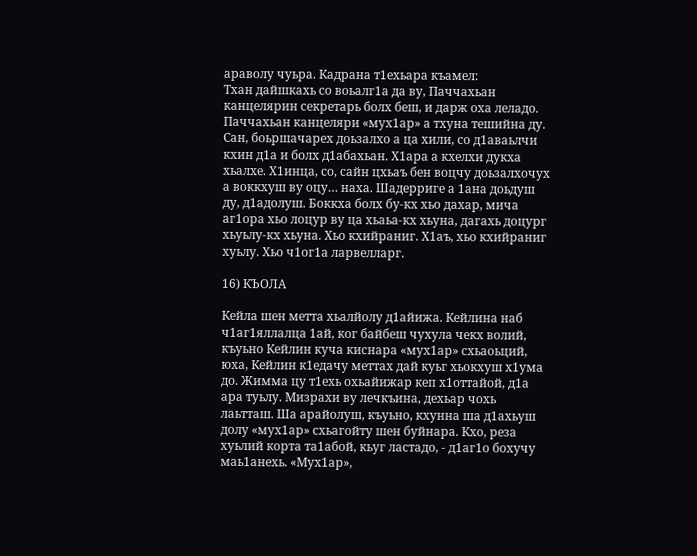араволу чуьра. Кадрана т1ехьара къамел:
Тхан дайшкахь со воьалг1а да ву, Паччахьан канцелярин секретарь болх беш, и дарж оха леладо. Паччахьан канцеляри «мух1ар» а тхуна тешийна ду. Сан, боьршачарех доьзалхо а ца хили, со д1аваьлчи кхин д1а и болх д1абахьан. Х1ара а кхелхи дукха хьалхе. Х1инца, со, сайн цхьаъ бен воцчу доьзалхочух а воккхуш ву оцу… наха. Шадерриге а 1ана доьдуш ду, д1адолуш. Боккха болх бу-кх хьо дахар, мича аг1ора хьо лоцур ву ца хьаьа-кх хьуна, дагахь доцург хьуьлу-кх хьуна. Хьо кхийраниг. Х1аъ, хьо кхийраниг хуьлу. Хьо ч1ог1а ларвелларг.

16) КЪОЛА

Кейла шен метта хьалйолу д1айижа. Кейлина наб ч1аг1яллалца 1ай, ког байбеш чухула чекх волий, къуьно Кейлин куча киснара «мух1ар» схьаоьций, юха, Кейлин к1едачу меттах дай куьг хьокхуш х1ума до. Жимма цу т1ехь охьайижар кеп х1оттайой, д1а ара туьлу. Мизрахи ву лечкъина, дехьар чохь лаьтташ. Ша арайолуш, къуьно, кхунна ша д1ахьуш долу «мух1ар» схьагойту шен буйнара. Кхо, реза хуьлий корта та1абой, кьуг ластадо, - д1аг1о бохучу маь1анехь. «Мух1ар»,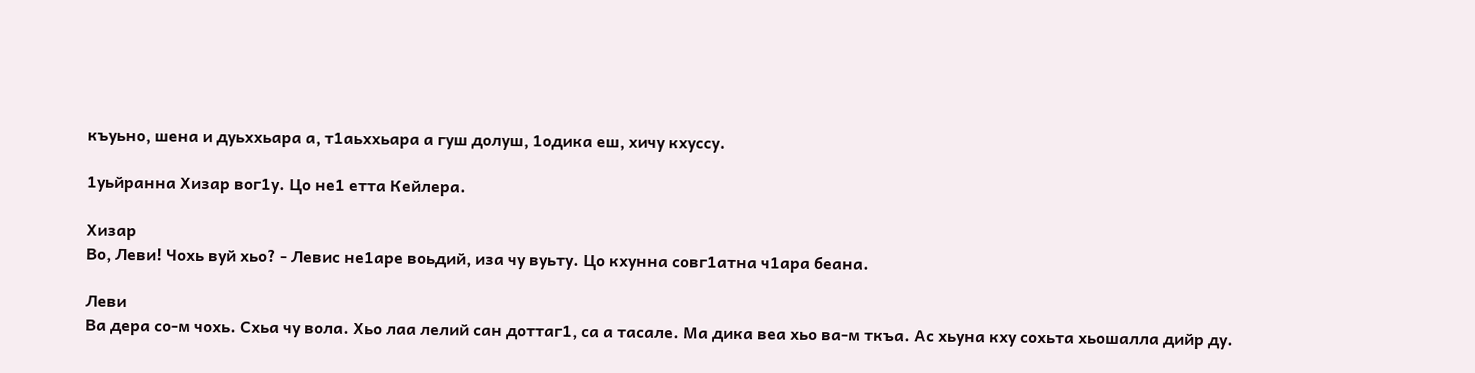къуьно, шена и дуьххьара а, т1аьххьара а гуш долуш, 1одика еш, хичу кхуссу.

1уьйранна Хизар вог1у. Цо не1 етта Кейлера.

Хизар
Во, Леви! Чохь вуй хьо? - Левис не1аре воьдий, иза чу вуьту. Цо кхунна совг1атна ч1ара беана.

Леви
Ва дера со-м чохь. Схьа чу вола. Хьо лаа лелий сан доттаг1, са а тасале. Ма дика веа хьо ва-м ткъа. Ас хьуна кху сохьта хьошалла дийр ду.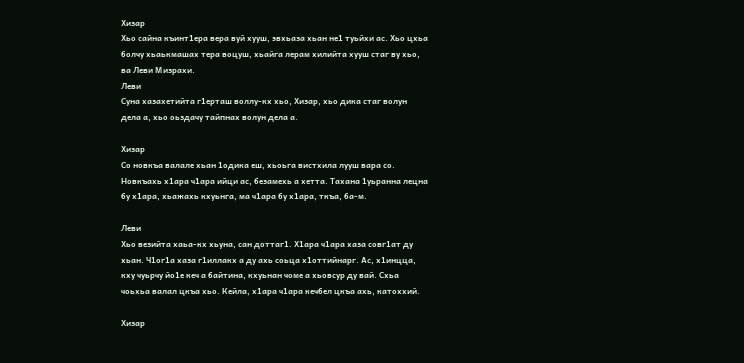Хизар
Хьо сайна къинт1ера вера вуй хууш, эвхьаза хьан не1 туьйхи ас. Хьо цхьа болчу хьаькмашах тера воцуш, хьайга лерам хилийта хууш стаг ву хьо, ва Леви Мизрахи.
Леви
Суна хазахетийта г1ерташ воллу-кх хьо, Хизар, хьо дика стаг волун дела а, хьо оьздачу тайпнах волун дела а.

Хизар
Со новкъа валале хьан 1одика еш, хьоьга вистхила лууш вара со. Новкъахь х1ара ч1ара ийци ас, безамехь а хетта. Тахана 1уьранна лецна бу х1ара, хьажахь кхуьнга, ма ч1ара бу х1ара, ткъа, ба-м.

Леви
Хьо везийта хаьа-кх хьуна, сан доттаг1. Х1ара ч1ара хаза совг1ат ду хьан. Ч1ог1а хаза г1иллакх а ду ахь соьца х1оттийнарг. Ас, х1инцца, кху чуьрчу йо1е кеч а байтина, кхуьнан чоме а хьовсур ду вай. Схьа чоьхьа валал цкъа хьо. Кейла, х1ара ч1ара кечбел цкъа ахь, катоххий.

Хизар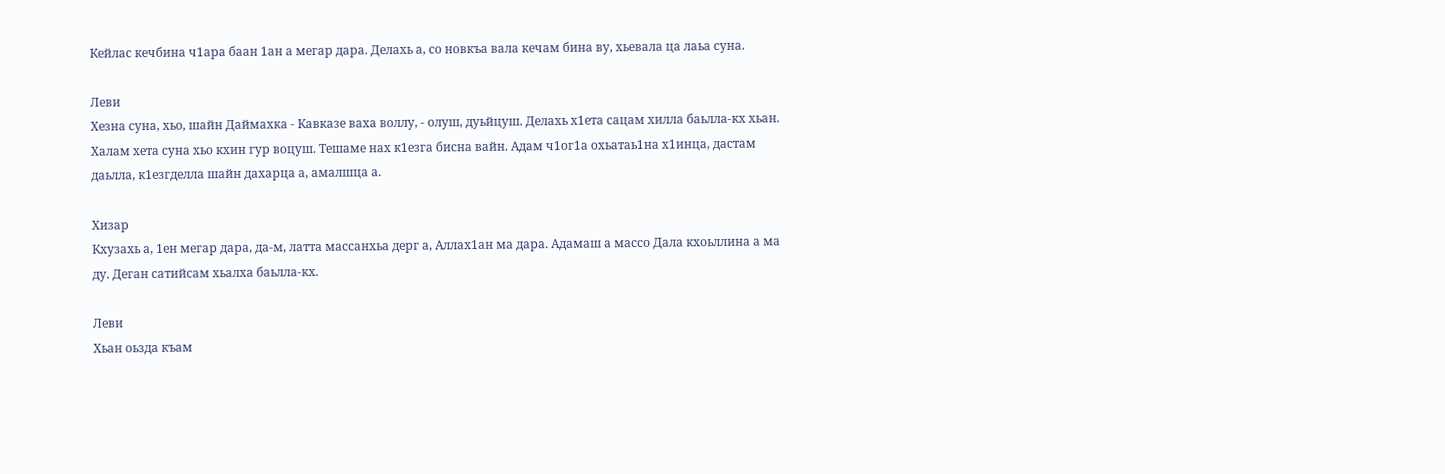Кейлас кечбина ч1ара баан 1ан а мегар дара. Делахь а, со новкъа вала кечам бина ву, хьевала ца лаьа суна.

Леви
Хезна суна, хьо, шайн Даймахка - Кавказе ваха воллу, - олуш, дуьйцуш. Делахь х1ета сацам хилла баьлла-кх хьан. Халам хета суна хьо кхин гур воцуш. Тешаме нах к1езга бисна вайн. Адам ч1ог1а охьатаь1на х1инца, дастам даьлла, к1езгделла шайн дахарца а, амалшца а.

Хизар
Кхузахь а, 1ен мегар дара, да-м, латта массанхьа дерг а, Аллах1ан ма дара. Адамаш а массо Дала кхоьллина а ма ду. Деган сатийсам хьалха баьлла-кх.

Леви
Хьан оьзда къам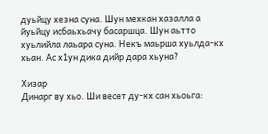дуьйцу хезна суна. Шун мехкан хазалла а йуьйцу исбаьхьачу басаршца. Шун аьтто хуьлийла лаьара суна. Некъ маьрша хуьлда-кх хьан. Ас х1ун дика дийр дара хьуна?

Хизар
Динарг ву хьо. Ши весет ду-кх сан хьоьга: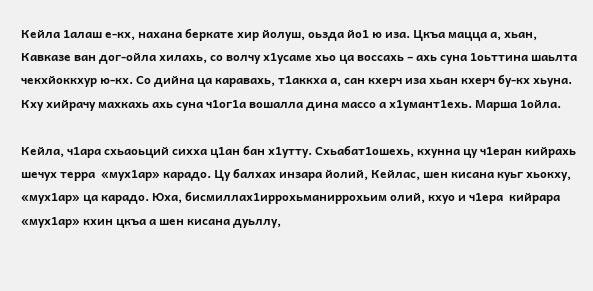Кейла 1алаш е-кх, нахана беркате хир йолуш, оьзда йо1 ю иза. Цкъа мацца а, хьан, Кавказе ван дог-ойла хилахь, со волчу х1усаме хьо ца воссахь – ахь суна 1оьттина шаьлта чекхйоккхур ю-кх. Со дийна ца каравахь, т1аккха а, сан кхерч иза хьан кхерч бу-кх хьуна. Кху хийрачу махкахь ахь суна ч1ог1а вошалла дина массо а х1умант1ехь. Марша 1ойла.

Кейла, ч1ара схьаоьций сихха ц1ан бан х1утту. Схьабат1ошехь, кхунна цу ч1еран кийрахь шечух терра  «мух1ар» карадо. Цу балхах инзара йолий, Кейлас, шен кисана куьг хьокху, «мух1ар» ца карадо. Юха, бисмиллах1иррохьманиррохьим олий, кхуо и ч1ера  кийрара «мух1ар» кхин цкъа а шен кисана дуьллу,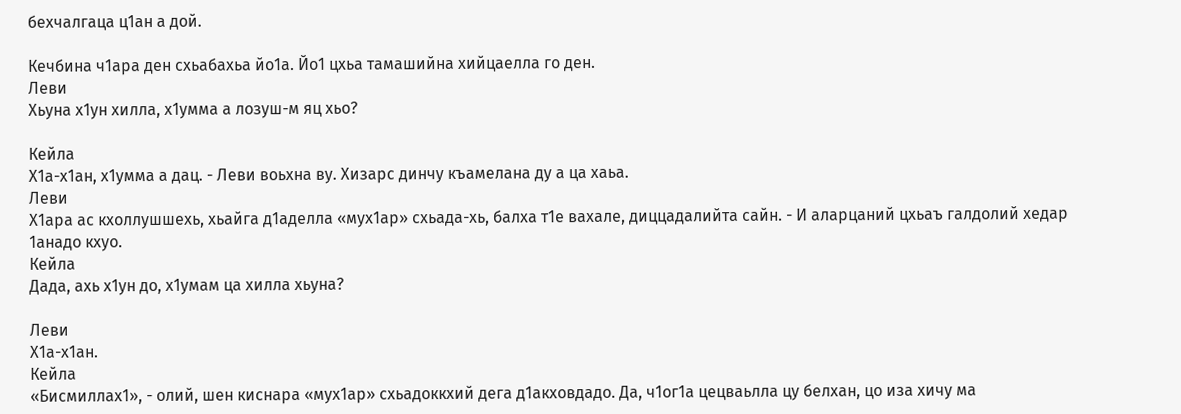бехчалгаца ц1ан а дой.

Кечбина ч1ара ден схьабахьа йо1а. Йо1 цхьа тамашийна хийцаелла го ден.
Леви
Хьуна х1ун хилла, х1умма а лозуш-м яц хьо?

Кейла
Х1а-х1ан, х1умма а дац. - Леви воьхна ву. Хизарс динчу къамелана ду а ца хаьа.
Леви
Х1ара ас кхоллушшехь, хьайга д1аделла «мух1ар» схьада-хь, балха т1е вахале, диццадалийта сайн. - И аларцаний цхьаъ галдолий хедар 1анадо кхуо.
Кейла
Дада, ахь х1ун до, х1умам ца хилла хьуна?

Леви
Х1а-х1ан.
Кейла
«Бисмиллах1», - олий, шен киснара «мух1ар» схьадоккхий дега д1акховдадо. Да, ч1ог1а цецваьлла цу белхан, цо иза хичу ма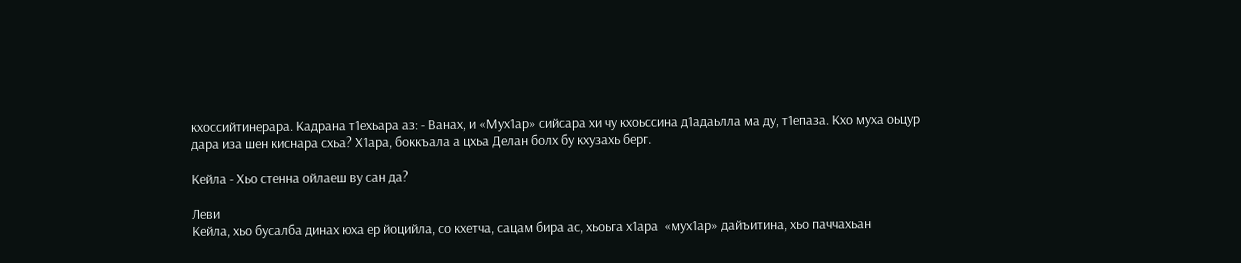кхоссийтинерара. Кадрана т1ехьара аз: - Ванах, и «Мух1ар» сийсара хи чу кхоьссина д1адаьлла ма ду, т1епаза. Кхо муха оьцур дара иза шен киснара схьа? Х1ара, боккъала а цхьа Делан болх бу кхузахь берг.

Кейла - Хьо стенна ойлаеш ву сан да?

Леви
Кейла, хьо бусалба динах юха ер йоцийла, со кхетча, сацам бира ас, хьоьга х1ара  «мух1ар» дайъитина, хьо паччахьан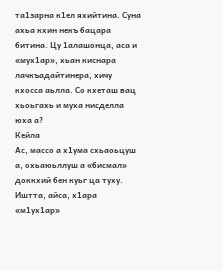та1зарна к1ел яхийтина. Суна ахьа кхин некъ бацара битина. Цу 1алашонца, аса и «мух1ар», хьан киснара лачкъадайтинера, хичу кхосса аьлла. Со кхеташ вац хьоьгахь и муха нисделла юха а?
Кейла
Ас, массо а х1ума схьаоьцуш а, охьаюьллуш а «бисмал» доккхий бен куьг ца туху. Иштта, айса, х1ара «м1ух1ар»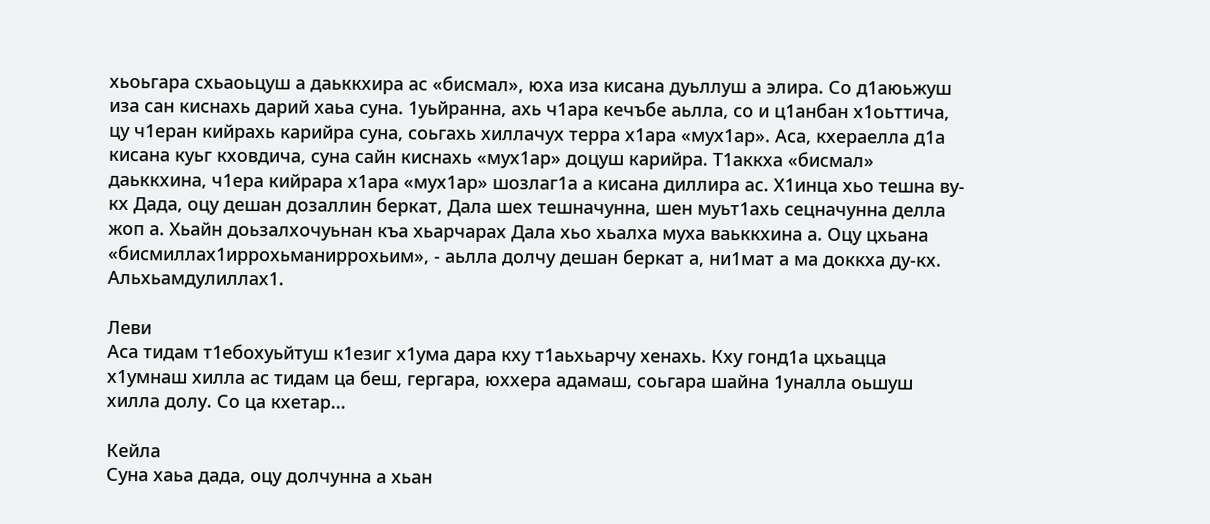хьоьгара схьаоьцуш а даьккхира ас «бисмал», юха иза кисана дуьллуш а элира. Со д1аюьжуш иза сан киснахь дарий хаьа суна. 1уьйранна, ахь ч1ара кечъбе аьлла, со и ц1анбан х1оьттича, цу ч1еран кийрахь карийра суна, соьгахь хиллачух терра х1ара «мух1ар». Аса, кхераелла д1а кисана куьг кховдича, суна сайн киснахь «мух1ар» доцуш карийра. Т1аккха «бисмал» даьккхина, ч1ера кийрара х1ара «мух1ар» шозлаг1а а кисана диллира ас. Х1инца хьо тешна ву-кх Дада, оцу дешан дозаллин беркат, Дала шех тешначунна, шен муьт1ахь сецначунна делла жоп а. Хьайн доьзалхочуьнан къа хьарчарах Дала хьо хьалха муха ваьккхина а. Оцу цхьана «бисмиллах1иррохьманиррохьим», - аьлла долчу дешан беркат а, ни1мат а ма доккха ду-кх. Альхьамдулиллах1.

Леви
Аса тидам т1ебохуьйтуш к1езиг х1ума дара кху т1аьхьарчу хенахь. Кху гонд1а цхьацца х1умнаш хилла ас тидам ца беш, гергара, юххера адамаш, соьгара шайна 1уналла оьшуш хилла долу. Со ца кхетар...

Кейла
Суна хаьа дада, оцу долчунна а хьан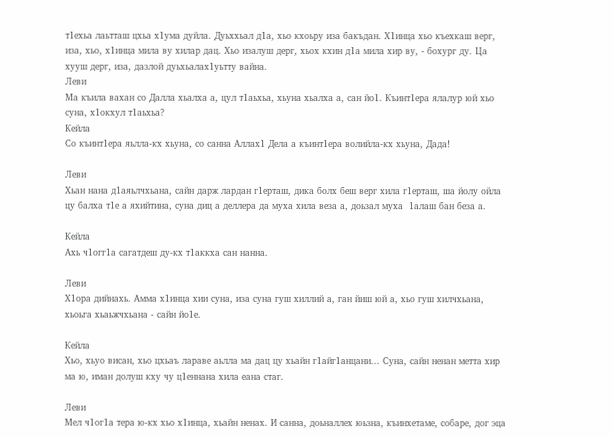т1ехьа лаьтташ цхьа х1ума дуйла. Дуьххьал д1а, хьо кхоьру иза бакъдан. Х1инца хьо къехкаш верг, иза, хьо, х1инца мила ву хилар дац. Хьо изалуш дерг, хьох кхин д1а мила хир ву, - бохург ду. Ца хууш дерг, иза, дазлой дуьхьалах1уьтту вайна.
Леви
Ма къила вахан со Далла хьалха а, цул т1аьхьа, хьуна хьалха а, сан йо1. Къинт1ера ялалур юй хьо суна, х1окхул т1аьхьа?
Кейла
Со къинт1ера яьлла-кх хьуна, со санна Аллах1 Дела а къинт1ера волийла-кх хьуна, Дада!

Леви
Хьан нана д1аяьлчхьана, сайн дарж лардан г1ерташ, дика болх беш верг хила г1ерташ, ша йолу ойла цу балха т1е а яхийтина, суна диц а деллера да муха хила веза а, доьзал муха  1алаш бан беза а.

Кейла
Ахь ч1огг1а сагатдеш ду-кх т1аккха сан нанна.

Леви
Х1ора дийнахь. Амма х1инца хии суна, иза суна гуш хиллий а, ган йиш юй а, хьо гуш хилчхьана, хьоьга хьаьжчхьана - сайн йо1е.

Кейла
Хьо, хьуо висан, хьо цхьаъ лараве аьлла ма дац цу хьайн г1айг1анцани... Суна, сайн ненан метта хир ма ю, иман долуш кху чу ц1еннана хила еана стаг.

Леви
Мел ч1ог1а тера ю-кх хьо х1инца, хьайн ненах. И санна, доьналлех юьзна, къинхетаме, собаре, дог эца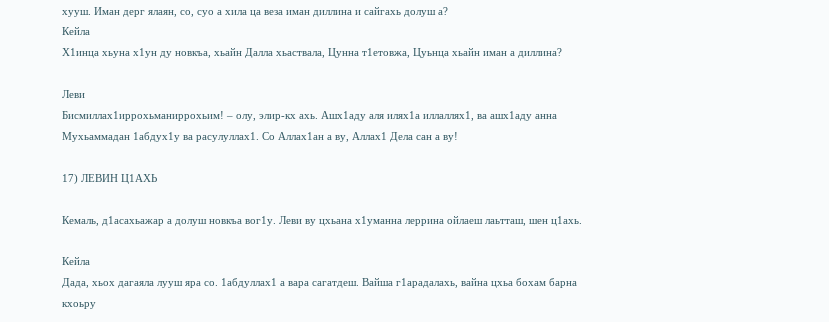хууш. Иман дерг ялаян, со, суо а хила ца веза иман диллина и сайгахь долуш а?
Кейла
Х1инца хьуна х1ун ду новкъа, хьайн Далла хьаствала, Цунна т1етовжа, Цуьнца хьайн иман а диллина?

Леви
Бисмиллах1иррохьманиррохьим! – олу, элир-кх ахь. Ашх1аду аля илях1а иллаллях1, ва ашх1аду анна Мухьаммадан 1абдух1у ва расулуллах1. Со Аллах1ан а ву, Аллах1 Дела сан а ву!

17) ЛЕВИН Ц1АХЬ

Кемаль, д1асахьажар а долуш новкъа вог1у. Леви ву цхьана х1уманна леррина ойлаеш лаьтташ, шен ц1ахь.

Кейла
Дада, хьох дагаяла лууш яра со. 1абдуллах1 а вара сагатдеш. Вайша г1арадалахь, вайна цхьа бохам барна кхоьру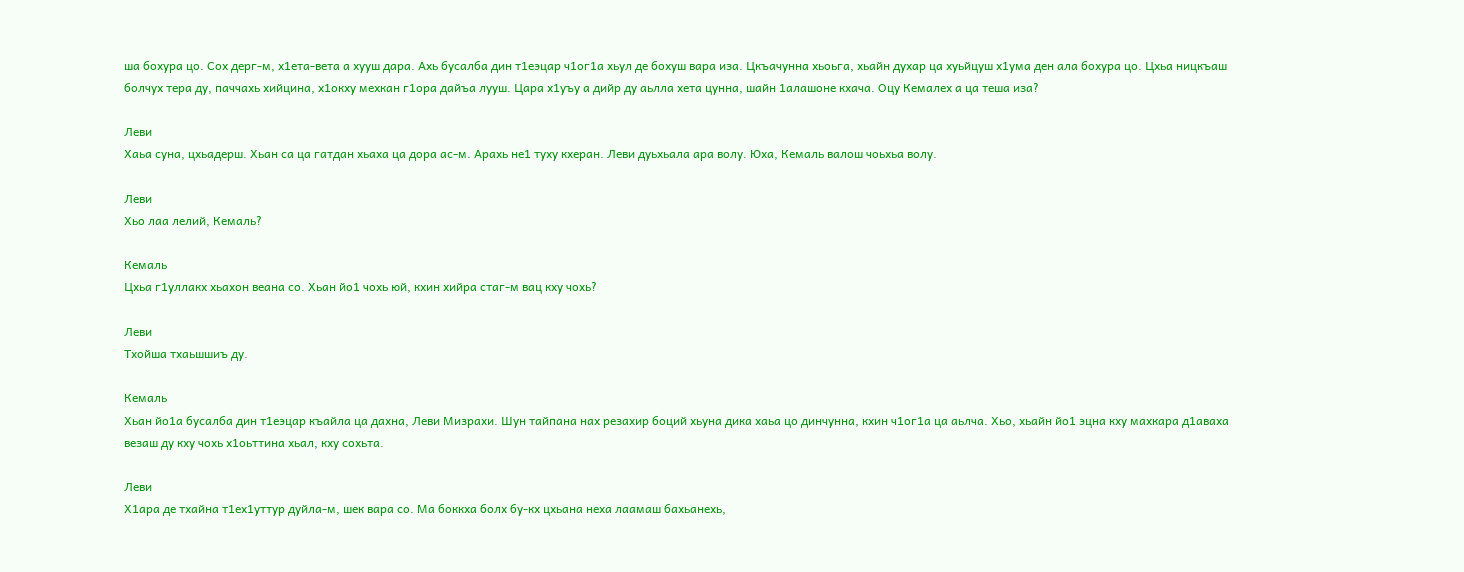ша бохура цо. Сох дерг-м, х1ета-вета а хууш дара. Ахь бусалба дин т1еэцар ч1ог1а хьул де бохуш вара иза. Цкъачунна хьоьга, хьайн духар ца хуьйцуш х1ума ден ала бохура цо. Цхьа ницкъаш болчух тера ду, паччахь хийцина, х1окху мехкан г1ора дайъа лууш. Цара х1уъу а дийр ду аьлла хета цунна, шайн 1алашоне кхача. Оцу Кемалех а ца теша иза?

Леви
Хаьа суна, цхьадерш. Хьан са ца гатдан хьаха ца дора ас-м. Арахь не1 туху кхеран. Леви дуьхьала ара волу. Юха, Кемаль валош чоьхьа волу.

Леви
Хьо лаа лелий, Кемаль?

Кемаль
Цхьа г1уллакх хьахон веана со. Хьан йо1 чохь юй, кхин хийра стаг-м вац кху чохь?

Леви
Тхойша тхаьшшиъ ду.

Кемаль
Хьан йо1а бусалба дин т1еэцар къайла ца дахна, Леви Мизрахи. Шун тайпана нах резахир боций хьуна дика хаьа цо динчунна, кхин ч1ог1а ца аьлча. Хьо, хьайн йо1 эцна кху махкара д1аваха везаш ду кху чохь х1оьттина хьал, кху сохьта.

Леви
Х1ара де тхайна т1ех1уттур дуйла-м, шек вара со. Ма боккха болх бу-кх цхьана неха лаамаш бахьанехь,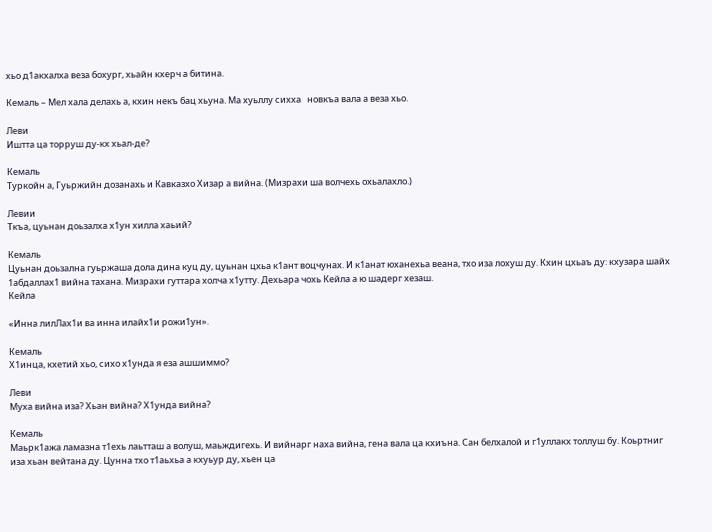хьо д1акхалха веза бохург, хьайн кхерч а битина.

Кемаль – Мел хала делахь а, кхин некъ бац хьуна. Ма хуьллу сихха   новкъа вала а веза хьо.

Леви
Иштта ца торруш ду-кх хьал-де?

Кемаль
Туркойн а, Гуьржийн дозанахь и Кавказхо Хизар а вийна. (Мизрахи ша волчехь охьалахло.)

Левии
Ткъа, цуьнан доьзалха х1ун хилла хаьий?

Кемаль
Цуьнан доьзална гуьржаша дола дина куц ду, цуьнан цхьа к1ант воцчунах. И к1анат юханехьа веана, тхо иза лохуш ду. Кхин цхьаъ ду: кхузара шайх 1абдаллах1 вийна тахана. Мизрахи гуттара холча х1утту. Дехьара чохь Кейла а ю шадерг хезаш.
Кейла

«Инна лилЛах1и ва инна илайх1и рожи1ун».

Кемаль
Х1инца, кхетий хьо, сихо х1унда я еза ашшиммо?

Леви
Муха вийна иза? Хьан вийна? Х1унда вийна?

Кемаль
Маьрк1ажа ламазна т1ехь лаьтташ а волуш, маьждигехь. И вийнарг наха вийна, гена вала ца кхиъна. Сан белхалой и г1уллакх толлуш бу. Коьртниг иза хьан вейтана ду. Цунна тхо т1аьхьа а кхуьур ду, хьен ца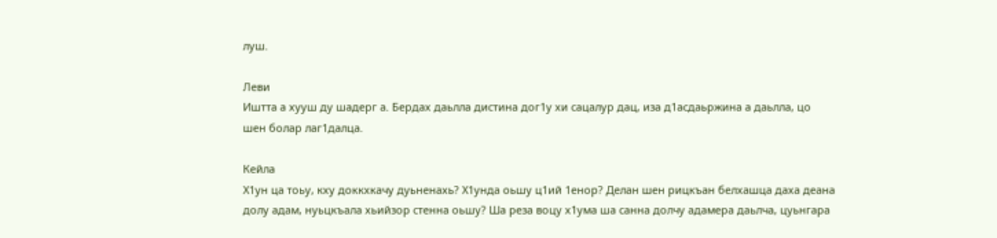луш.

Леви
Иштта а хууш ду шадерг а. Бердах даьлла дистина дог1у хи сацалур дац, иза д1асдаьржина а даьлла, цо шен болар лаг1далца.

Кейла
Х1ун ца тоьу, кху доккхкачу дуьненахь? Х1унда оьшу ц1ий 1енор? Делан шен рицкъан белхашца даха деана долу адам, нуьцкъала хьийзор стенна оьшу? Ша реза воцу х1ума ша санна долчу адамера даьлча, цуьнгара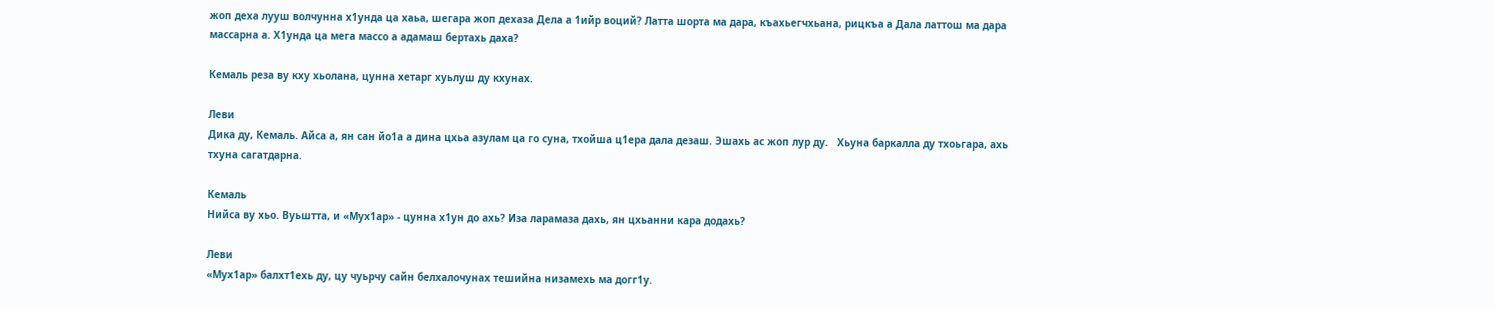жоп деха лууш волчунна х1унда ца хаьа, шегара жоп дехаза Дела а 1ийр воций? Латта шорта ма дара, къахьегчхьана, рицкъа а Дала латтош ма дара массарна а. Х1унда ца мега массо а адамаш бертахь даха?

Кемаль реза ву кху хьолана, цунна хетарг хуьлуш ду кхунах.

Леви
Дика ду, Кемаль. Айса а, ян сан йо1а а дина цхьа азулам ца го суна, тхойша ц1ера дала дезаш. Эшахь ас жоп лур ду.   Хьуна баркалла ду тхоьгара, ахь тхуна сагатдарна.

Кемаль
Нийса ву хьо. Вуьштта, и «Мух1ар» - цунна х1ун до ахь? Иза ларамаза дахь, ян цхьанни кара додахь?

Леви
«Мух1ар» балхт1ехь ду, цу чуьрчу сайн белхалочунах тешийна низамехь ма догг1у.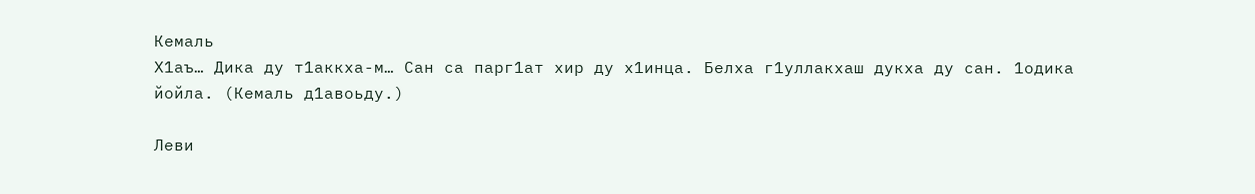Кемаль
Х1аъ… Дика ду т1аккха-м… Сан са парг1ат хир ду х1инца. Белха г1уллакхаш дукха ду сан. 1одика йойла. (Кемаль д1авоьду.)

Леви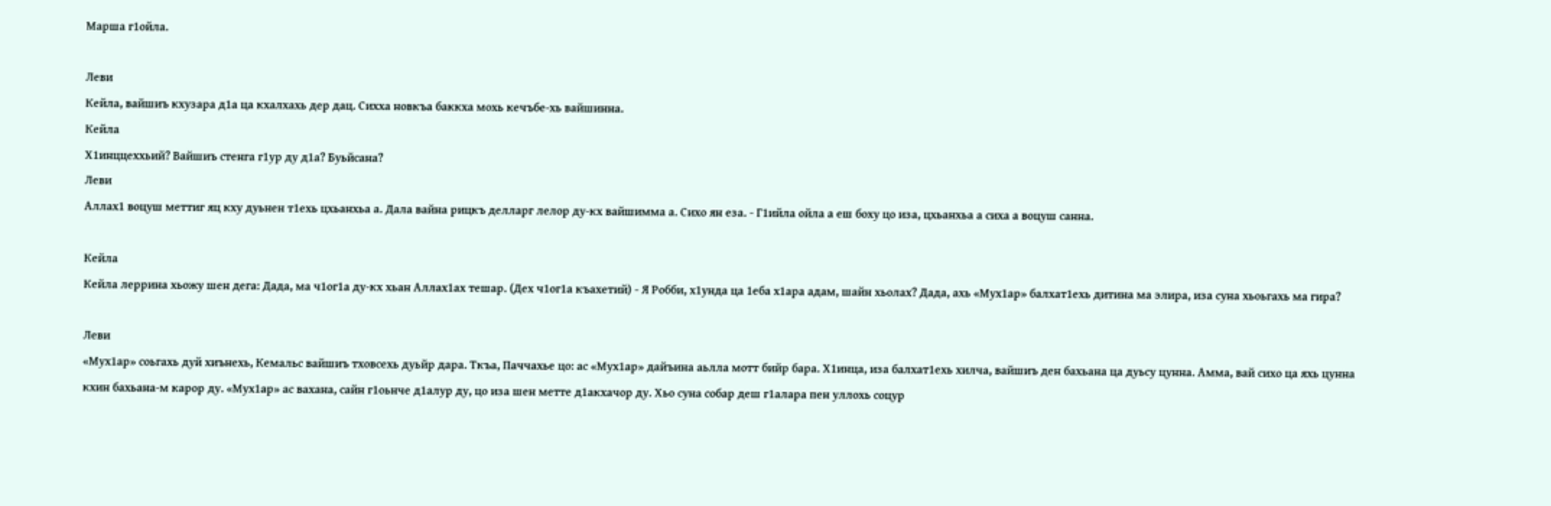Марша г1ойла.

Леви
Кейла, вайшиъ кхузара д1а ца кхалхахь дер дац. Сихха новкъа баккха мохь кечъбе-хь вайшинна.
Кейла
Х1инццеххьий? Вайшиъ стенга г1ур ду д1а? Буьйсана?
Леви
Аллах1 воцуш меттиг яц кху дуьнен т1ехь цхьанхьа а. Дала вайна рицкъ делларг лелор ду-кх вайшимма а. Сихо ян еза. - Г1ийла ойла а еш боху цо иза, цхьанхьа а сиха а воцуш санна.

Кейла
Кейла леррина хьожу шен дега: Дада, ма ч1ог1а ду-кх хьан Аллах1ах тешар. (Дех ч1ог1а къахетий) - Я Робби, х1унда ца 1еба х1ара адам, шайн хьолах? Дада, ахь «Мух1ар» балхат1ехь дитина ма элира, иза суна хьоьгахь ма гира?

Леви
«Мух1ар» соьгахь дуй хиънехь, Кемальс вайшиъ тховсехь дуьйр дара. Ткъа, Паччахье цо: ас «Мух1ар» дайъина аьлла мотт бийр бара. Х1инца, иза балхат1ехь хилча, вайшиъ ден бахьана ца дуьсу цунна. Амма, вай сихо ца яхь цунна кхин бахьана-м карор ду. «Мух1ар» ас вахана, сайн г1оьнче д1алур ду, цо иза шен метте д1акхачор ду. Хьо суна собар деш г1алара пен уллохь соцур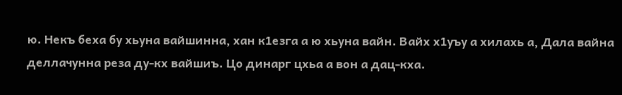ю. Некъ беха бу хьуна вайшинна, хан к1езга а ю хьуна вайн. Вайх х1уъу а хилахь а, Дала вайна деллачунна реза ду-кх вайшиъ. Цо динарг цхьа а вон а дац-кха.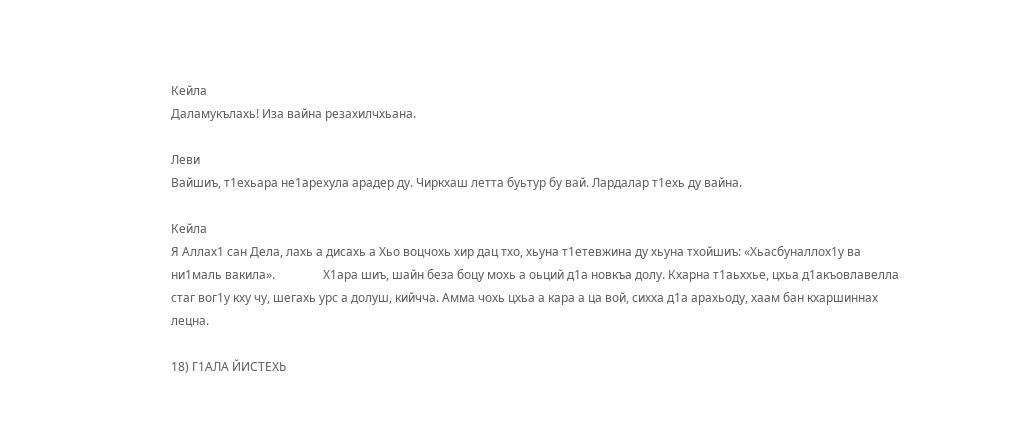Кейла
Даламукълахь! Иза вайна резахилчхьана.

Леви
Вайшиъ, т1ехьара не1арехула арадер ду. Чиркхаш летта буьтур бу вай. Лардалар т1ехь ду вайна.

Кейла
Я Аллах1 сан Дела, лахь а дисахь а Хьо воцчохь хир дац тхо, хьуна т1етевжина ду хьуна тхойшиъ: «Хьасбуналлох1у ва ни1маль вакила».                Х1ара шиъ, шайн беза боцу мохь а оьций д1а новкъа долу. Кхарна т1аьххье, цхьа д1акъовлавелла стаг вог1у кху чу, шегахь урс а долуш, кийчча. Амма чохь цхьа а кара а ца вой, сихха д1а арахьоду, хаам бан кхаршиннах лецна.

18) Г1АЛА ЙИСТЕХЬ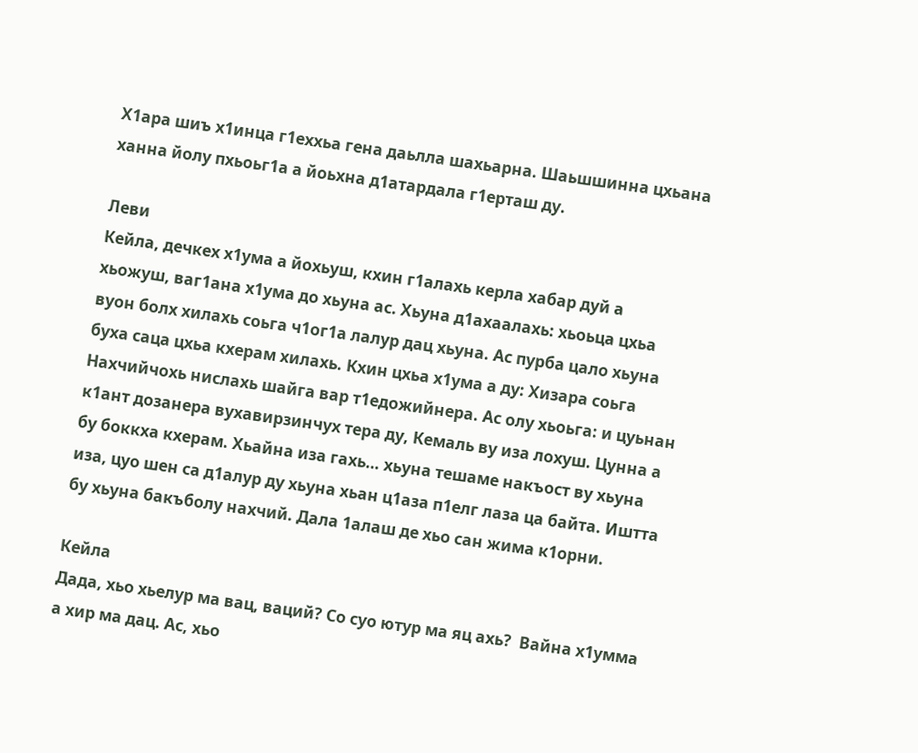Х1ара шиъ х1инца г1еххьа гена даьлла шахьарна. Шаьшшинна цхьана ханна йолу пхьоьг1а а йоьхна д1атардала г1ерташ ду.

Леви
Кейла, дечкех х1ума а йохьуш, кхин г1алахь керла хабар дуй а хьожуш, ваг1ана х1ума до хьуна ас. Хьуна д1ахаалахь: хьоьца цхьа вуон болх хилахь соьга ч1ог1а лалур дац хьуна. Ас пурба цало хьуна буха саца цхьа кхерам хилахь. Кхин цхьа х1ума а ду: Хизара соьга Нахчийчохь нислахь шайга вар т1едожийнера. Ас олу хьоьга: и цуьнан к1ант дозанера вухавирзинчух тера ду, Кемаль ву иза лохуш. Цунна а бу боккха кхерам. Хьайна иза гахь… хьуна тешаме накъост ву хьуна иза, цуо шен са д1алур ду хьуна хьан ц1аза п1елг лаза ца байта. Иштта бу хьуна бакъболу нахчий. Дала 1алаш де хьо сан жима к1орни.

Кейла
Дада, хьо хьелур ма вац, ваций? Со суо ютур ма яц ахь?  Вайна х1умма а хир ма дац. Ас, хьо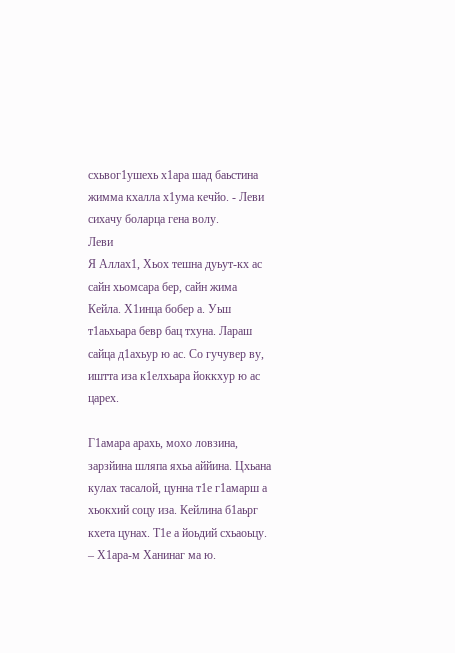схьвог1ушехь х1ара шад баьстина жимма кхалла х1ума кечйо. - Леви сихачу боларца гена волу.
Леви
Я Аллах1, Хьох тешна дуьут-кх ас сайн хьомсара бер, сайн жима Кейла. Х1инца бобер а. Уьш т1аьхьара бевр бац тхуна. Лараш сайца д1ахьур ю ас. Со гучувер ву, иштта иза к1елхьара йоккхур ю ас царех.

Г1амара арахь, мохо ловзина, зарзйина шляпа яхьа аййина. Цхьана кулах тасалой, цунна т1е г1амарш а хьокхий соцу иза. Кейлина б1аьрг кхета цунах. Т1е а йоьдий схьаоьцу. – Х1ара-м Ханинаг ма ю.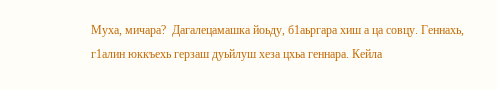Муха, мичара?  Дагалецамашка йоьду, б1аьргара хиш а ца совцу. Геннахь, г1алин юккъехь герзаш дуьйлуш хеза цхьа геннара. Кейла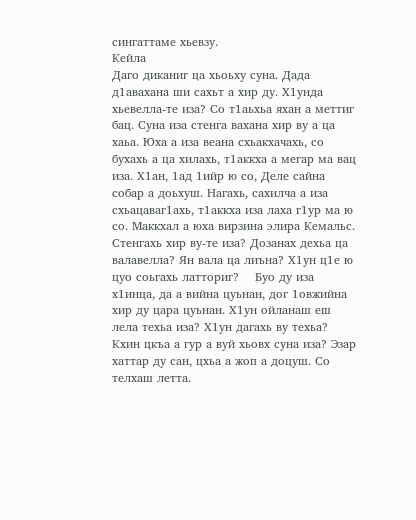сингаттаме хьевзу.
Кейла
Даго диканиг ца хьоьху суна. Дада д1авахана ши сахьт а хир ду. Х1унда хьевелла-те иза? Со т1аьхьа яхан а меттиг бац. Суна иза стенга вахана хир ву а ца хаьа. Юха а иза веана схьакхачахь, со бухахь а ца хилахь, т1аккха а мегар ма вац иза. Х1ан, 1ад 1ийр ю со, Деле сайна собар а доьхуш. Нагахь, сахилча а иза схьацаваг1ахь, т1аккха иза лаха г1ур ма ю со. Маккхал а юха вирзина элира Кемальс. Стенгахь хир ву-те иза? Дозанах дехьа ца валавелла? Ян вала ца лиъна? Х1ун ц1е ю цуо соьгахь латториг?    Буо ду иза х1инца, да а вийна цуьнан, дог 1овжийна хир ду цара цуьнан. Х1ун ойланаш еш лела техьа иза? Х1ун дагахь ву техьа? Кхин цкъа а гур а вуй хьовх суна иза? Эзар хаттар ду сан, цхьа а жоп а доцуш. Со телхаш летта.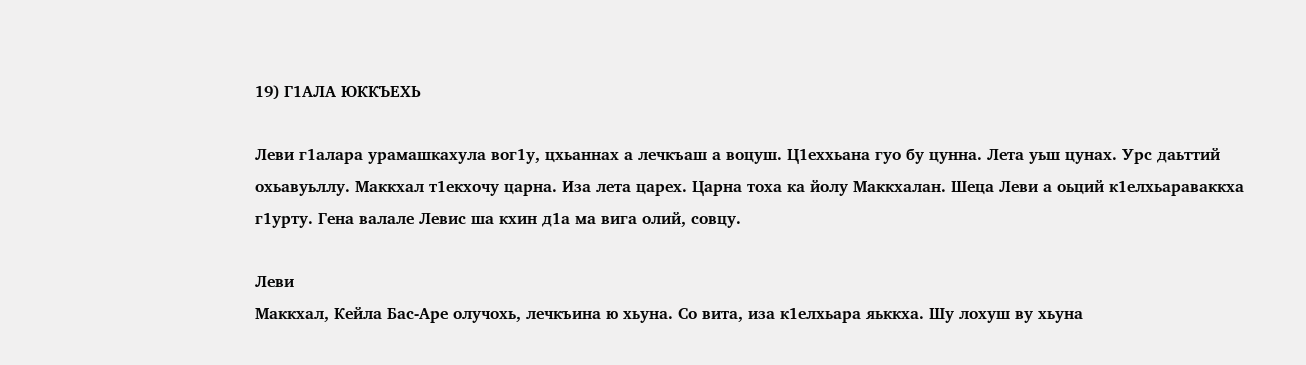19) Г1АЛА ЮККЪЕХЬ

Леви г1алара урамашкахула вог1у, цхьаннах а лечкъаш а воцуш. Ц1еххьана гуо бу цунна. Лета уьш цунах. Урс даьттий охьавуьллу. Маккхал т1екхочу царна. Иза лета царех. Царна тоха ка йолу Маккхалан. Шеца Леви а оьций к1елхьараваккха г1урту. Гена валале Левис ша кхин д1а ма вига олий, совцу.

Леви
Маккхал, Кейла Бас-Аре олучохь, лечкъина ю хьуна. Со вита, иза к1елхьара яьккха. Шу лохуш ву хьуна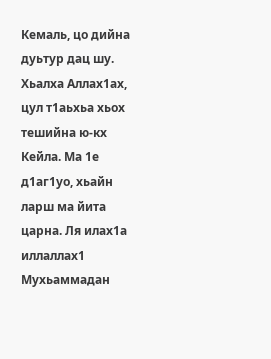Кемаль, цо дийна дуьтур дац шу. Хьалха Аллах1ах, цул т1аьхьа хьох тешийна ю-кх Кейла. Ма 1е д1аг1уо, хьайн ларш ма йита царна. Ля илах1а иллаллах1 Мухьаммадан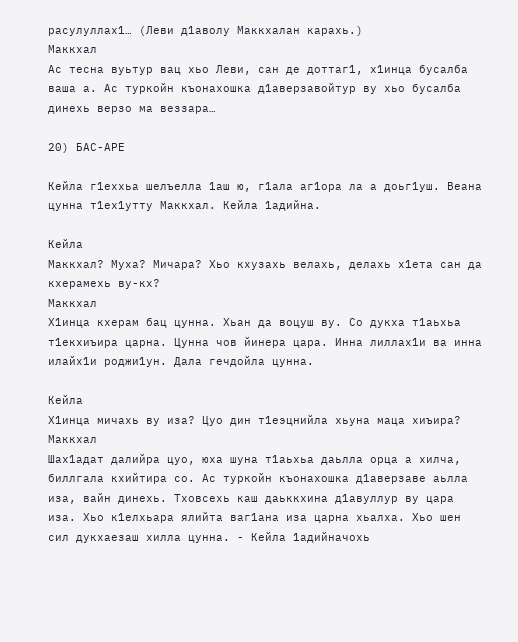расулуллах1… (Леви д1аволу Маккхалан карахь.)
Маккхал
Ас тесна вуьтур вац хьо Леви, сан де доттаг1, х1инца бусалба ваша а. Ас туркойн къонахошка д1аверзавойтур ву хьо бусалба динехь верзо ма веззара…

20) БАС-АРЕ

Кейла г1еххьа шелъелла 1аш ю, г1ала аг1ора ла а доьг1уш. Веана цунна т1ех1утту Маккхал. Кейла 1адийна.

Кейла
Маккхал? Муха? Мичара? Хьо кхузахь велахь, делахь х1ета сан да кхерамехь ву-кх?
Маккхал
Х1инца кхерам бац цунна. Хьан да воцуш ву. Со дукха т1аьхьа т1екхиъира царна. Цунна чов йинера цара. Инна лиллах1и ва инна илайх1и роджи1ун. Дала гечдойла цунна.

Кейла
Х1инца мичахь ву иза? Цуо дин т1еэцнийла хьуна маца хиъира?
Маккхал
Шах1адат далийра цуо, юха шуна т1аьхьа даьлла орца а хилча, биллгала кхийтира со. Ас туркойн къонахошка д1аверзаве аьлла иза, вайн динехь. Тховсехь каш даьккхина д1авуллур ву цара иза. Хьо к1елхьара ялийта ваг1ана иза царна хьалха. Хьо шен сил дукхаезаш хилла цунна. - Кейла 1адийначохь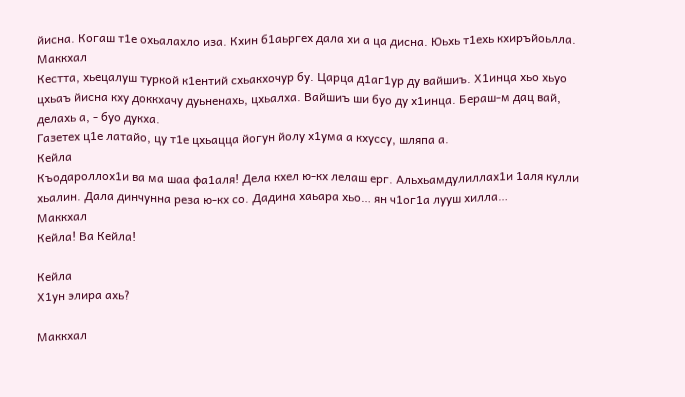йисна. Когаш т1е охьалахло иза. Кхин б1аьргех дала хи а ца дисна. Юьхь т1ехь кхиръйоьлла.
Маккхал
Кестта, хьецалуш туркой к1ентий схьакхочур бу. Царца д1аг1ур ду вайшиъ. Х1инца хьо хьуо цхьаъ йисна кху доккхачу дуьненахь, цхьалха. Вайшиъ ши буо ду х1инца. Бераш-м дац вай, делахь а, - буо дукха.
Газетех ц1е латайо, цу т1е цхьацца йогун йолу х1ума а кхуссу, шляпа а.
Кейла
Къодароллох1и ва ма шаа фа1аля! Дела кхел ю-кх лелаш ерг. Альхьамдулиллах1и 1аля кулли хьалин. Дала динчунна реза ю-кх со. Дадина хаьара хьо… ян ч1ог1а лууш хилла…
Маккхал
Кейла! Ва Кейла!

Кейла
Х1ун элира ахь?

Маккхал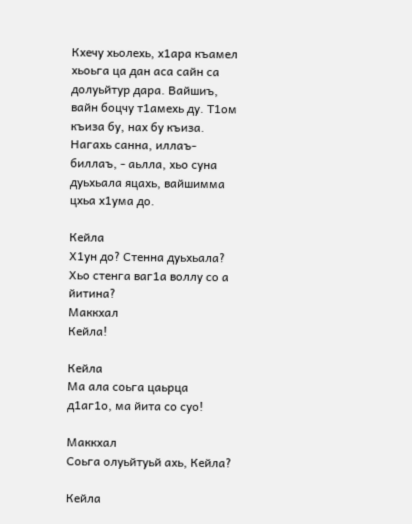Кхечу хьолехь, х1ара къамел хьоьга ца дан аса сайн са долуьйтур дара. Вайшиъ, вайн боцчу т1амехь ду. Т1ом къиза бу, нах бу къиза. Нагахь санна, иллаъ-биллаъ, - аьлла, хьо суна дуьхьала яцахь, вайшимма цхьа х1ума до.

Кейла
Х1ун до? Стенна дуьхьала? Хьо стенга ваг1а воллу со а йитина?
Маккхал
Кейла!

Кейла
Ма ала соьга цаьрца д1аг1о, ма йита со суо!

Маккхал
Соьга олуьйтуьй ахь, Кейла?

Кейла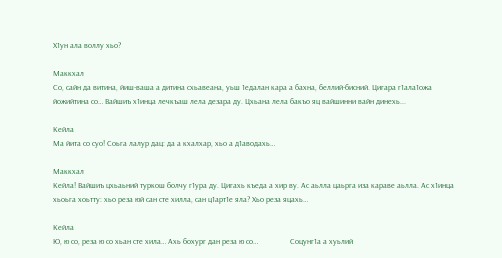Х1ун ала воллу хьо?

Маккхал
Со, сайн да витина, йиш-ваша а дитина схьавеана, уьш 1едалан кара а бахна, беллий-бисний. Цигара г1ала1ожа йожийтина со… Вайшиъ х1инца лечкъаш лела дезара ду. Цхьана лела бакъо яц вайшинни вайн динехь...

Кейла
Ма йита со суо! Соьга лалур дац: да а кхалхар, хьо а д1аводахь…

Маккхал
Кейла! Вайшиъ цхьаьний туркош болчу г1ура ду. Цигахь къеда а хир ву. Ас аьлла цаьрга иза караве аьлла. Ас х1инца хьоьга хоьтту: хьо реза юй сан сте хилла, сан ц1арт1е яла? Хьо реза яцахь…

Кейла
Ю, ю со, реза ю со хьан сте хила… Ахь бохург дан реза ю со…                Соцунг1а а хуьлий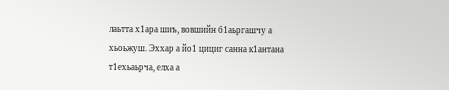лаьтта х1ара шиъ, вовшийн б1аьргашчу а хьоьжуш. Эххар а йо1 цициг санна к1антана т1ехьаьрча, елха а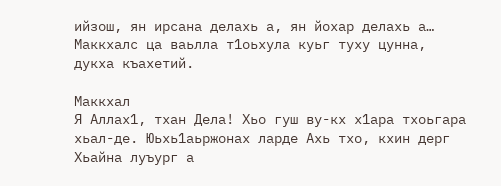ийзош, ян ирсана делахь а, ян йохар делахь а… Маккхалс ца ваьлла т1оьхула куьг туху цунна, дукха къахетий.

Маккхал
Я Аллах1, тхан Дела! Хьо гуш ву-кх х1ара тхоьгара хьал-де. Юьхь1аьржонах ларде Ахь тхо, кхин дерг Хьайна луъург а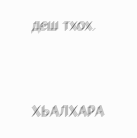деш тхох.


ХЬАЛХАРА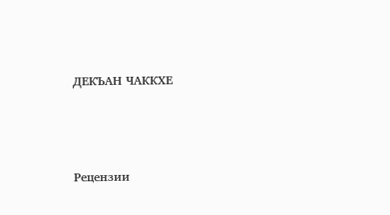ДЕКЪАН ЧАККХЕ




Рецензии